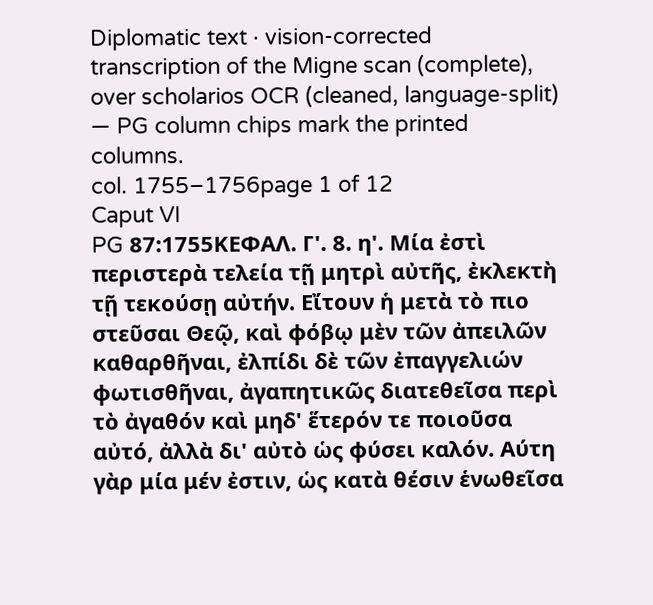Diplomatic text · vision-corrected transcription of the Migne scan (complete), over scholarios OCR (cleaned, language-split) — PG column chips mark the printed columns.
col. 1755–1756page 1 of 12
Caput VI
PG 87:1755ΚΕΦΑΛ. Γ'. 8. η'. Μία ἐστὶ περιστερὰ τελεία τῇ μητρὶ αὐτῆς, ἐκλεκτὴ τῇ τεκούσῃ αὐτήν. Εἴτουν ἡ μετὰ τὸ πιο στεῦσαι Θεῷ, καὶ φόβῳ μὲν τῶν ἀπειλῶν καθαρθῆναι, ἐλπίδι δὲ τῶν ἐπαγγελιών φωτισθῆναι, ἀγαπητικῶς διατεθεῖσα περὶ τὸ ἀγαθόν καὶ μηδ' ἕτερόν τε ποιοῦσα αὐτό, ἀλλὰ δι' αὐτὸ ὡς φύσει καλόν. Αύτη γὰρ μία μέν ἐστιν, ὡς κατὰ θέσιν ἑνωθεῖσα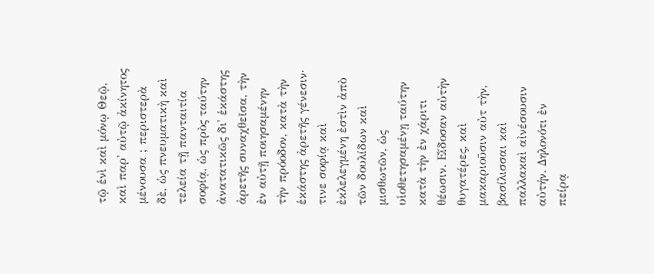τῷ ἑνὶ καὶ μόνῳ Θεῷ, καὶ παρ' αὐτῷ ἀκίνητος μένουσα ; περιστερὰ δὲ, ὡς πνευματικὴ καὶ τελεία τῇ πανταιτία σοφίᾳ, ὡς πρὸς ταύτην ἀνατατικῶς δι' ἑκάστης ἀρετῆς συναχθεῖσα, τὴν ἐν αὐτῇ ποιησαμένην τὴν πρόοδον, κατὰ τὴν ἑκάστης ἀρετῆς γένεσιν· τινε σοφίᾳ καὶ ἐκλελεγμένη ἐστὶν ἀπὸ τῶν δουλίδων καὶ μισθωτῶν, ὡς υἱοθετησαμένῃ ταύτην κατὰ τὴν ἐν χάριτι θέωσιν. Εἴδοσαν αὐτὴν θυγατέρες, καὶ μακαριοῦσιν αὐτ τὴν, βασίλισσαι καὶ παλλακαὶ αἰνέσουσιν αὐτήν. Δηλονότι ἐν πείρᾳ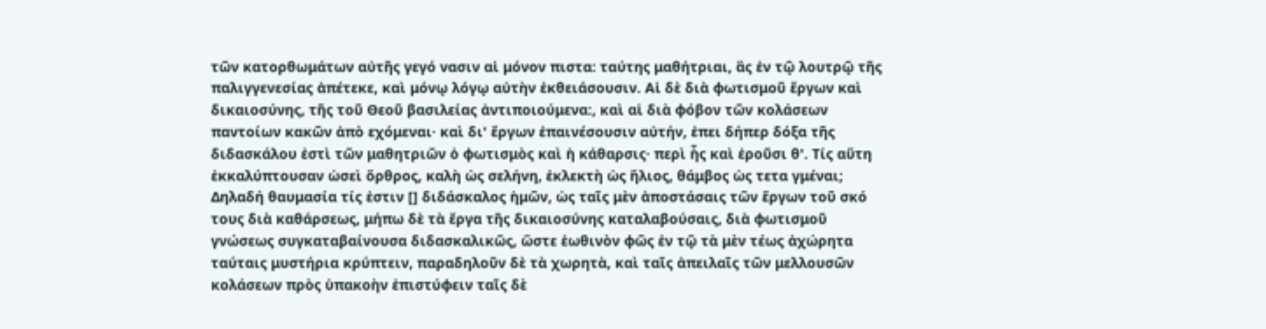τῶν κατορθωμάτων αὐτῆς γεγό νασιν αἱ μόνον πιστα: ταύτης μαθήτριαι, ἃς ἐν τῷ λουτρῷ τῆς παλιγγενεσίας ἀπέτεκε, καὶ μόνῳ λόγῳ αὐτὴν ἐκθειάσουσιν. Αἱ δὲ διὰ φωτισμοῦ ἔργων καὶ δικαιοσύνης, τῆς τοῦ Θεοῦ βασιλείας ἀντιποιούμενα:, καὶ αἱ διὰ φόβον τῶν κολάσεων παντοίων κακῶν ἀπὸ εχόμεναι· καὶ δι' ἔργων ἐπαινέσουσιν αὐτήν, ἐπει δήπερ δόξα τῆς διδασκάλου ἐστὶ τῶν μαθητριῶν ὁ φωτισμὸς καὶ ἡ κάθαρσις· περὶ ἧς καὶ ἐροῦσι θ'. Τίς αὕτη ἐκκαλύπτουσαν ὡσεὶ ὄρθρος, καλὴ ὡς σελήνη, ἐκλεκτὴ ὡς ἥλιος, θάμβος ὡς τετα γμέναι; Δηλαδή θαυμασία τίς ἐστιν [] διδάσκαλος ἡμῶν, ὡς ταῖς μὲν ἀποστάσαις τῶν ἔργων τοῦ σκό τους διὰ καθάρσεως, μήπω δὲ τὰ ἔργα τῆς δικαιοσύνης καταλαβούσαις, διὰ φωτισμοῦ γνώσεως συγκαταβαίνουσα διδασκαλικῶς, ὥστε ἑωθινὸν φῶς ἐν τῷ τὰ μὲν τέως ἀχώρητα ταύταις μυστήρια κρύπτειν, παραδηλοῦν δὲ τὰ χωρητὰ, καὶ ταῖς ἀπειλαῖς τῶν μελλουσῶν κολάσεων πρὸς ὑπακοὴν ἐπιστύφειν ταῖς δὲ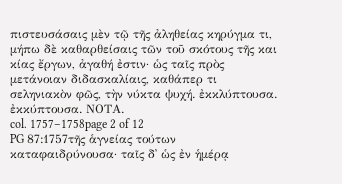πιστευσάσαις μὲν τῷ τῆς ἀληθείας κηρύγμα τι, μήπω δὲ καθαρθείσαις τῶν τοῦ σκότους τῆς και κίας ἔργων, ἀγαθή ἐστιν· ὡς ταῖς πρὸς μετάνοιαν διδασκαλίαις, καθάπερ τι σεληνιακὸν φῶς, τὴν νύκτα ψυχή. ἐκκλύπτουσα. ἐκκύπτουσα. ΝΟΤΑ.
col. 1757–1758page 2 of 12
PG 87:1757τῆς ἁγνείας τούτων καταφαιδρύνουσα· ταῖς δ᾽ ὡς ἐν ἡμέρᾳ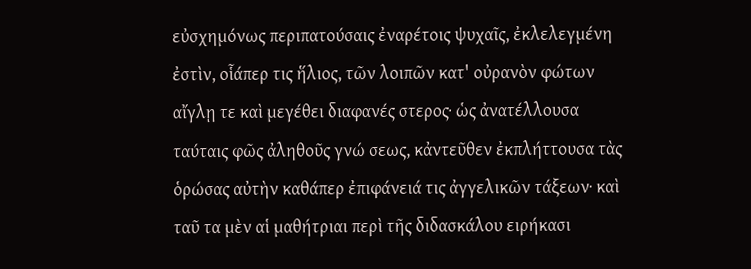εὐσχημόνως περιπατούσαις ἐναρέτοις ψυχαῖς, ἐκλελεγμένη ἐστὶν, οἷάπερ τις ἥλιος, τῶν λοιπῶν κατ' οὐρανὸν φώτων αἴγλῃ τε καὶ μεγέθει διαφανές στερος· ὡς ἀνατέλλουσα ταύταις φῶς ἀληθοῦς γνώ σεως, κἀντεῦθεν ἐκπλήττουσα τὰς ὁρώσας αὐτὴν καθάπερ ἐπιφάνειά τις ἀγγελικῶν τάξεων· καὶ ταῦ τα μὲν αἱ μαθήτριαι περὶ τῆς διδασκάλου ειρήκασι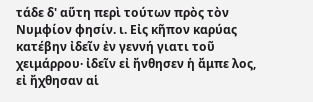τάδε δ' αὕτη περὶ τούτων πρὸς τὸν Νυμφίον φησίν. ι. Εἰς κῆπον καρύας κατέβην ἰδεῖν ἐν γεννή γιατι τοῦ χειμάρρου· ἰδεῖν εἰ ἤνθησεν ἡ ἄμπε λος, εἰ ἤχθησαν αἱ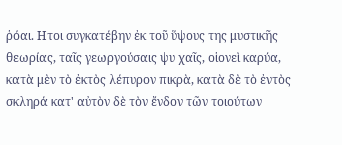ῥόαι. Ητοι συγκατέβην ἐκ τοῦ ὕψους της μυστικῆς θεωρίας, ταῖς γεωργούσαις ψυ χαῖς, οἱονεὶ καρύα, κατὰ μὲν τὸ ἐκτὸς λέπυρον πικρὰ, κατὰ δὲ τὸ ἐντὸς σκληρά κατ' αὐτὸν δὲ τὸν ἔνδον τῶν τοιούτων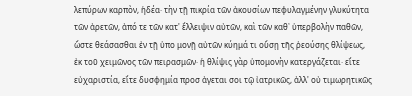λεπύρων καρπὸν, ἡδέα· τὴν τῇ πικρία τῶν ἀκουσίων πεφυλαγμένην γλυκύτητα τῶν ἀρετῶν, ἀπό τε τῶν κατ' ἔλλειψιν αὐτῶν, καὶ τῶν καθ᾽ ὑπερβολὴν παθῶν, ὥστε θεάσασθαι ἐν τῇ ὑπο μονῇ αὐτῶν κύημά τι οὔσῃ τῆς ῥεούσης θλίψεως, ἐκ τοῦ χειμῶνος τῶν πειρασμῶν· ἡ θλίψις γὰρ ὑπομονὴν κατεργάζεται· εἴτε εὐχαριστία, εἴτε δυσφημία προσ ἀγεται σοι τῷ ἰατρικῶς, ἀλλ' οὐ τιμωρητικῶς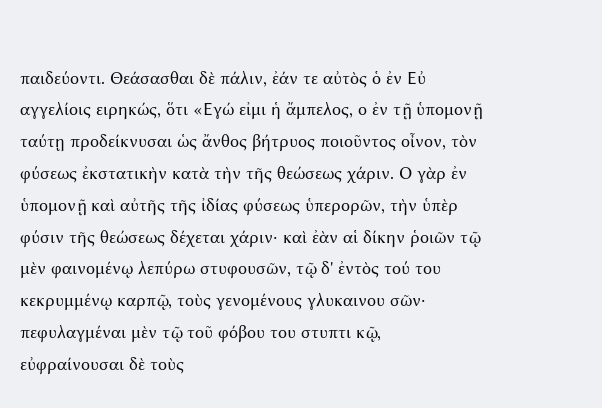παιδεύοντι. Θεάσασθαι δὲ πάλιν, ἐάν τε αὐτὸς ὁ ἐν Εὐ αγγελίοις ειρηκώς, ὅτι «Εγώ εἰμι ἡ ἄμπελος, ο ἐν τῇ ὑπομονῇ ταύτῃ προδείκνυσαι ὡς ἄνθος βήτρυος ποιοῦντος οἶνον, τὸν φύσεως ἐκστατικὴν κατὰ τὴν τῆς θεώσεως χάριν. Ο γὰρ ἐν ὑπομονῇ καὶ αὐτῆς τῆς ἰδίας φύσεως ὑπερορῶν, τὴν ὑπὲρ φύσιν τῆς θεώσεως δέχεται χάριν· καὶ ἐὰν αἱ δίκην ῥοιῶν τῷ μὲν φαινομένῳ λεπύρω στυφουσῶν, τῷ δ' ἐντὸς τού του κεκρυμμένῳ καρπῷ, τοὺς γενομένους γλυκαινου σῶν· πεφυλαγμέναι μὲν τῷ τοῦ φόβου του στυπτι κῷ, εὐφραίνουσαι δὲ τοὺς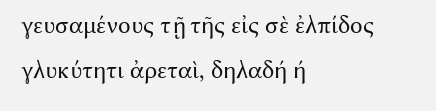γευσαμένους τῇ τῆς εἰς σὲ ἐλπίδος γλυκύτητι ἀρεταὶ, δηλαδή ή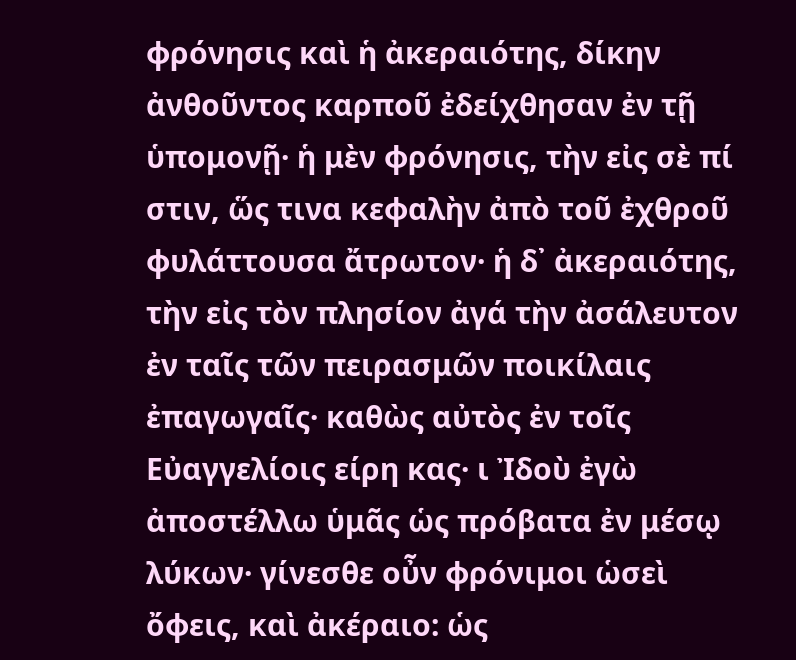φρόνησις καὶ ἡ ἀκεραιότης, δίκην ἀνθοῦντος καρποῦ ἐδείχθησαν ἐν τῇ ὑπομονῇ· ἡ μὲν φρόνησις, τὴν εἰς σὲ πί στιν, ὥς τινα κεφαλὴν ἀπὸ τοῦ ἐχθροῦ φυλάττουσα ἄτρωτον· ἡ δ᾽ ἀκεραιότης, τὴν εἰς τὸν πλησίον ἀγά τὴν ἀσάλευτον ἐν ταῖς τῶν πειρασμῶν ποικίλαις ἐπαγωγαῖς· καθὼς αὐτὸς ἐν τοῖς Εὐαγγελίοις είρη κας· ι Ἰδοὺ ἐγὼ ἀποστέλλω ὑμᾶς ὡς πρόβατα ἐν μέσῳ λύκων· γίνεσθε οὖν φρόνιμοι ὡσεὶ ὄφεις, καὶ ἀκέραιο: ὡς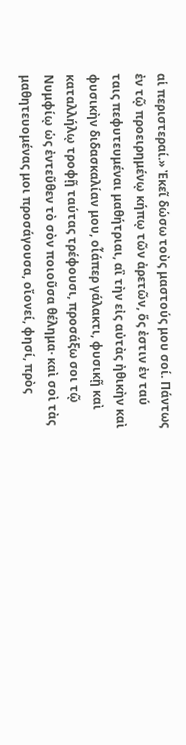αἱ περιστεραί.» Ἐκεῖ δώσω τοὺς μαστούς μου σοί. Πάντως ἐν τῷ προειρημένῳ κήπῳ τῶν ἀρετῶν, ὅς ἐστιν ἐν ταύ ταις πεφυτευμέναι μαθήτριαι, αἳ τὴν εἰς αὐτὰς ἠθικὴν καὶ φυσικὴν διδασκαλίαν μου, οἷάπερ γάλακτι, φυσικῇ καὶ καταλλήλῳ τροφῇ ταύτας τρέφουσι, προσάξω σοι τῷ Νυμφίῳ ὡς ἐντεῦθεν τὸ σὸν ποιοῦσα θέλημα· καὶ σοὶ τὰς μαθητευομένας μοι προσάγουσα, οἴονεί, φησί, πρὸς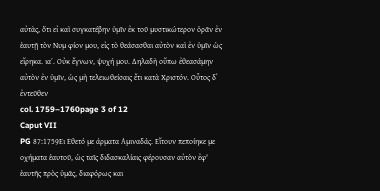αὐτὰς, ὅτι εἰ καὶ συγκατέβην ὑμῖν ἐκ τοῦ μυστικώτερον ὁρᾶν ἐν ἑαυτῇ τὸν Νυμ φίον μου, εἰς τὸ θεάσασθαι αὐτὸν καὶ ἐν ὑμῖν ὡς εἴρηκα. ια΄. Οὐκ ἔγνων, ψυχή μου. Δηλαδὴ οὔπω ἐθεασάμην αὐτὸν ἐν ὑμῖν, ὡς μὴ τελειωθείσαις ἔτι κατὰ Χριστόν. Οὗτος δ᾽ ἐντεῦθεν
col. 1759–1760page 3 of 12
Caput VII
PG 87:1759Ει Εθετό με άρματα Αμιναδάς. Εἴτουν πεποίηκε με οχήματα ἑαυτοῦ, ὡς ταῖς διδασκαλίαις φέρουσαν αὐτὸν ἐφ' ἑαυτῆς πρὸς ὑμᾶς, διαφόρως και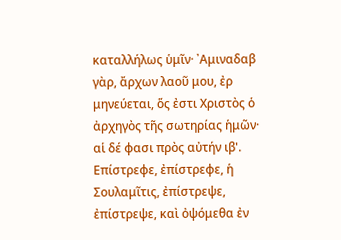καταλλήλως ὑμῖν· ᾿Αμιναδαβ γὰρ, ἄρχων λαοῦ μου, ἐρ μηνεύεται, ὅς ἐστι Χριστὸς ὁ ἀρχηγὸς τῆς σωτηρίας ἡμῶν· αἱ δέ φασι πρὸς αὐτήν ιβ'. Επίστρεφε, ἐπίστρεφε, ἡ Σουλαμῖτις, ἐπίστρεψε, ἐπίστρεψε, καὶ ὀψόμεθα ἐν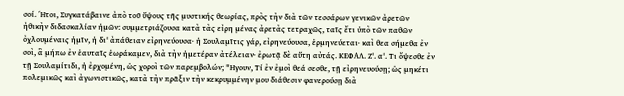σοί. Ήτοι, Συγκατάβαινε ἀπὸ τοῦ ὕψους τῆς μυστικής θεωρίας, πρὸς τὴν διὰ τῶν τεσσάρων γενικῶν ἀρετῶν ἠθικὴν διδασκαλίαν ἡμῶν: συμμετριάζουσα κατὰ τὰς εἰρη μένας ἀρετὰς τετραχῶς, ταῖς ἔτι ὑπὸ τῶν παθῶν ὀχλουμέναις ἡμῖν, ἡ δι' ἀπάθειαν εἰρηνεύουσα· ἡ Σουλαμῖτις γάρ, εἰρηνεύουσα, ἑρμηνεύεται· καὶ θεα σήμεθα ἐν σοὶ, ἃ μήπω ἐν ἑαυταῖς ἑωράκαμεν, διὰ τὴν ἡμετέραν ἀτέλειαν· ἐρωτᾷ δὲ αὕτη αὐτάς. ΚΕΦΑΛ. Ζ'. α'. Τι ὄψεσθε ἐν τῇ Σουλαμίτιδι, ἡ ἐρχομένη, ὡς χοροὶ τῶν παρεμβολών; "Ηγουν, Τί ἐν ἐμοὶ θεά σεσθε, τῇ εἰρηνευούσῃ; ὡς μηκέτι πολεμικῶς καὶ ἀγωνιστικῶς, κατὰ τὴν πρᾶξιν τὴν κεκρυμμένην μου διάθεσιν φανερούσῃ διὰ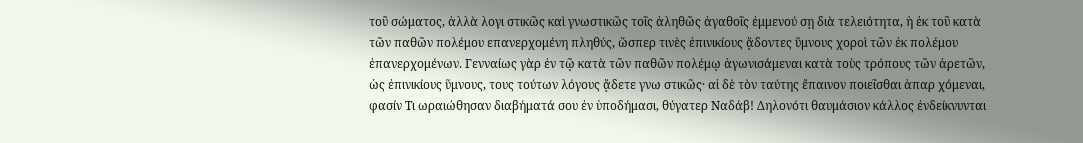τοῦ σώματος, ἀλλὰ λογι στικῶς καὶ γνωστικῶς τοῖς ἀληθῶς ἀγαθοῖς ἐμμενού σῃ διὰ τελειότητα, ἡ ἐκ τοῦ κατὰ τῶν παθῶν πολέμου επανερχομένη πληθύς, ὥσπερ τινὲς ἐπινικίους ᾄδοντες ὕμνους χοροὶ τῶν ἐκ πολέμου ἐπανερχομένων. Γενναίως γὰρ ἐν τῷ κατὰ τῶν παθῶν πολέμῳ ἀγωνισάμεναι κατὰ τοὺς τρόπους τῶν ἀρετῶν, ὡς ἐπινικίους ὕμνους, τους τούτων λόγους ᾄδετε γνω στικῶς· αἱ δὲ τὸν ταύτης ἔπαινον ποιεῖσθαι ἀπαρ χόμεναι, φασίν Τι ωραιώθησαν διαβήματά σου ἐν ὑποδήμασι, θύγατερ Ναδάβ! Δηλονότι θαυμάσιον κάλλος ἐνδείκνυνται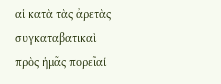αἱ κατὰ τὰς ἀρετὰς συγκαταβατικαὶ πρὸς ἡμᾶς πορεῖαί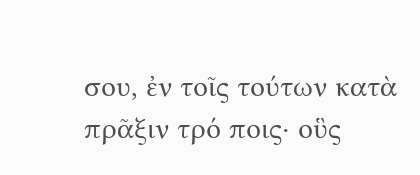σου, ἐν τοῖς τούτων κατὰ πρᾶξιν τρό ποις· οὓς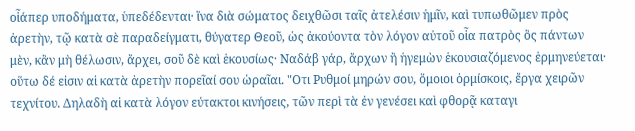οἷάπερ υποδήματα, ὑπεδέδενται· ἵνα διὰ σώματος δειχθῶσι ταῖς ἀτελέσιν ἡμῖν, καὶ τυπωθῶμεν πρὸς ἀρετὴν, τῷ κατὰ σὲ παραδείγματι, θύγατερ Θεοῦ, ὡς ἀκούοντα τὸν λόγον αὐτοῦ οἷα πατρὸς ὃς πάντων μὲν, κἂν μὴ θέλωσιν, ἄρχει, σοῦ δὲ καὶ ἑκουσίως· Ναδάβ γάρ, ἄρχων ἢ ἡγεμὼν ἑκουσιαζόμενος ἑρμηνεύεται· οὕτω δέ εἰσιν αἱ κατὰ ἀρετὴν πορεῖαί σου ὡραῖαι. "Οτι Ρυθμοί μηρών σου, ὅμοιοι ὁρμίσκοις, ἔργα χειρῶν τεχνίτου. Δηλαδὴ αἱ κατὰ λόγον εύτακτοι κινήσεις, τῶν περὶ τὰ ἐν γενέσει καὶ φθορᾷ καταγι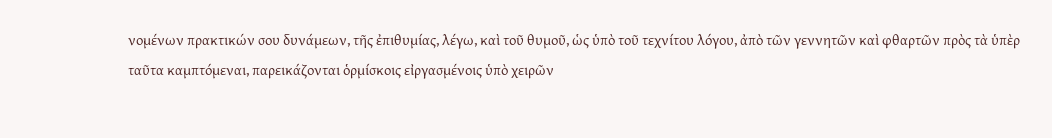νομένων πρακτικών σου δυνάμεων, τῆς ἐπιθυμίας, λέγω, καὶ τοῦ θυμοῦ, ὡς ὑπὸ τοῦ τεχνίτου λόγου, ἀπὸ τῶν γεννητῶν καὶ φθαρτῶν πρὸς τὰ ὑπὲρ ταῦτα καμπτόμεναι, παρεικάζονται ὁρμίσκοις εἰργασμένοις ὑπὸ χειρῶν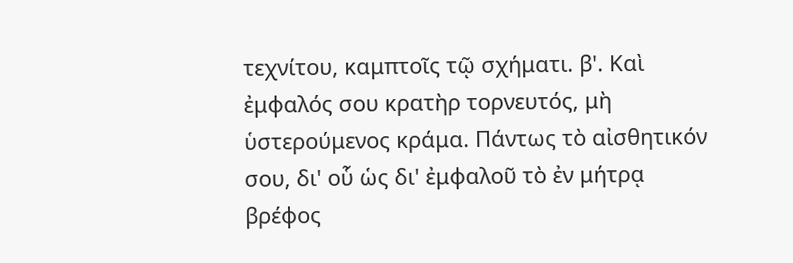τεχνίτου, καμπτοῖς τῷ σχήματι. β'. Καὶ ἐμφαλός σου κρατὴρ τορνευτός, μὴ ὑστερούμενος κράμα. Πάντως τὸ αἰσθητικόν σου, δι' οὗ ὡς δι' ἐμφαλοῦ τὸ ἐν μήτρᾳ βρέφος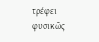τρέφει φυσικῶς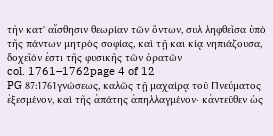τὴν κατ' αἴσθησιν θεωρίαν τῶν ὄντων, συλ ληφθεῖσα ὑπὸ τῆς πάντων μητρὸς σοφίας, καὶ τῇ και κίᾳ νηπιάζουσα, δοχεῖόν ἐστι τῆς φυσικῆς τῶν ὁρατῶν
col. 1761–1762page 4 of 12
PG 87:1761γνώσεως, καλῶς τῇ μαχαίρᾳ τοῦ Πνεύματος ἐξεσμένον, καὶ τῆς ἀπάτης ἀπηλλαγμένον· κἀντεῦθεν ὡς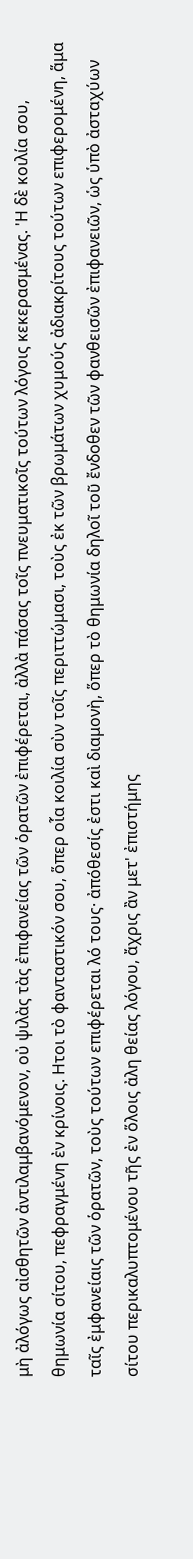μὴ ἀλόγως αἰσθητῶν ἀντιλαμβανόμενον, οὐ ψιλὰς τὰς ἐπιφανείας τῶν ὁρατῶν ἐπιφέρεται, ἀλλὰ πάσας τοῖς πνευματικοῖς τούτων λόγοις κεκερασμένας. 'Η δὲ κοιλία σου, θημωνία σίτου, πεφραγμένη ἐν κρίνοις. Ητοι τὸ φανταστικόν σου, ὅπερ οἷα κοιλία σὺν τοῖς περιττώμασι, τοὺς ἐκ τῶν βρωμάτων χυμούς ἀδιακρίτους τούτων επιφερομένη, ἅμα ταῖς ἐμφανείαις τῶν ὁρατῶν, τοὺς τούτων επιφέρεται λό τους· ἀπόθεσίς ἐστι καὶ διαμονὴ, ὅπερ τὸ θημωνία δηλοῖ τοῦ ἔνδοθεν τῶν φανθεισῶν ἐπιφανειῶν, ὡς ὑπὸ ἀσταχύων σίτου περικαλυπτομένου τῆς ἐν ὅλοις ἀλη θείας λόγου, ἄχρις ἂν μετ' ἐπιστήμης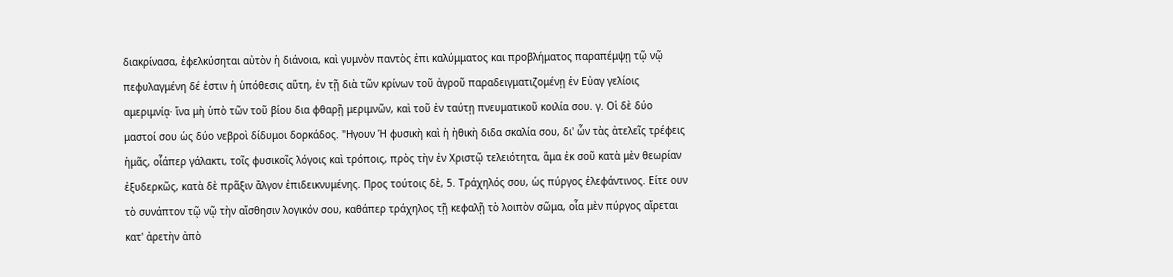διακρίνασα, ἐφελκύσηται αὐτὸν ἡ διάνοια, καὶ γυμνὸν παντὸς ἐπι καλύμματος και προβλήματος παραπέμψῃ τῷ νῷ πεφυλαγμένη δέ ἐστιν ἡ ὑπόθεσις αὕτη, ἐν τῇ διὰ τῶν κρίνων τοῦ ἀγροῦ παραδειγματιζομένῃ ἐν Εὐαγ γελίοις αμεριμνίᾳ· ἵνα μὴ ὑπὸ τῶν τοῦ βίου δια φθαρῇ μεριμνῶν, καὶ τοῦ ἐν ταύτῃ πνευματικοῦ κοιλία σου. γ. Οἱ δὲ δύο μαστοί σου ὡς δύο νεβροὶ δίδυμοι δορκάδος. "Ηγουν Ἡ φυσικὴ καὶ ἡ ἠθικὴ διδα σκαλία σου, δι' ὧν τὰς ἀτελεῖς τρέφεις ἡμᾶς, οἷάπερ γάλακτι, τοῖς φυσικοῖς λόγοις καὶ τρόποις, πρὸς τὴν ἐν Χριστῷ τελειότητα, ἅμα ἐκ σοῦ κατὰ μὲν θεωρίαν ἐξυδερκῶς, κατὰ δὲ πρᾶξιν ἄλγον ἐπιδεικνυμένης. Προς τούτοις δὲ, 5. Τράχηλός σου, ὡς πύργος ἐλεφάντινος. Είτε ουν τὸ συνάπτον τῷ νῷ τὴν αἴσθησιν λογικόν σου, καθάπερ τράχηλος τῇ κεφαλῇ τὸ λοιπὸν σῶμα, οἷα μὲν πύργος αἴρεται κατ' ἀρετὴν ἀπὸ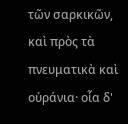τῶν σαρκικῶν, καὶ πρὸς τὰ πνευματικὰ καὶ οὐράνια· οἷα δ'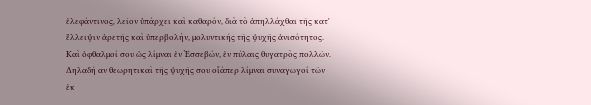ἐλεφάντινος, λεῖον ὑπάρχει καὶ καθαρόν, διὰ τὸ ἀπηλλάχθαι τῆς κατ' ἔλλειψιν ἀρετῆς καὶ ὑπερβολὴν, μολυντικής τῆς ψυχῆς ἀνισότητος. Καὶ ὀφθαλμοί σου ὡς λίμναι ἐν Ἐσσεβών, ἐν πύλαις θυγατρὸς πολλῶν. Δηλαδή αν θεωρητικαὶ τῆς ψυχῆς σου οἷάπερ λίμναι συναγωγοί τῶν ἐκ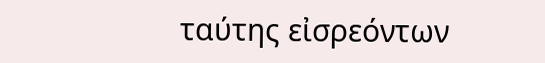ταύτης εἰσρεόντων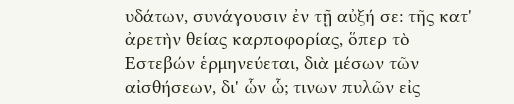υδάτων, συνάγουσιν ἐν τῇ αὐξή σε: τῆς κατ' ἀρετὴν θείας καρποφορίας, ὅπερ τὸ Εστεβών ἑρμηνεύεται, διὰ μέσων τῶν αἰσθήσεων, δι' ὧν ὧ; τινων πυλῶν εἰς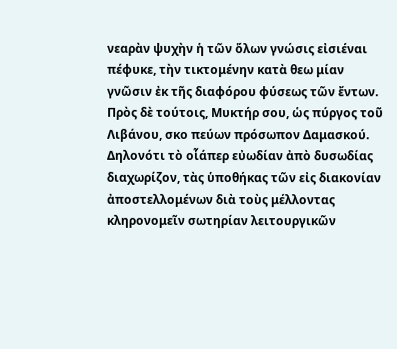νεαρὰν ψυχὴν ἡ τῶν ὅλων γνώσις εἰσιέναι πέφυκε, τὴν τικτομένην κατὰ θεω μίαν γνῶσιν ἐκ τῆς διαφόρου φύσεως τῶν ἔντων. Πρὸς δὲ τούτοις, Μυκτήρ σου, ὡς πύργος τοῦ Λιβάνου, σκο πεύων πρόσωπον Δαμασκού. Δηλονότι τὸ οἷάπερ εὐωδίαν ἀπὸ δυσωδίας διαχωρίζον, τὰς ὑποθήκας τῶν εἰς διακονίαν ἀποστελλομένων διὰ τοὺς μέλλοντας κληρονομεῖν σωτηρίαν λειτουργικῶν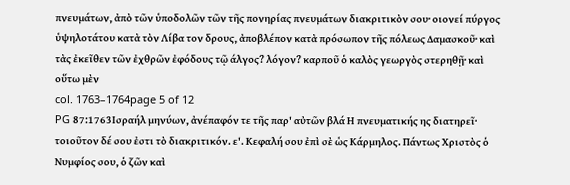πνευμάτων, ἀπὸ τῶν ὑποδολῶν τῶν τῆς πονηρίας πνευμάτων διακριτικὸν σου· οιονεί πύργος ὑψηλοτάτου κατὰ τὸν Λίβα τον δρους, ἀποβλέπον κατὰ πρόσωπον τῆς πόλεως Δαμασκοῦ· καὶ τὰς ἐκεῖθεν τῶν ἐχθρῶν ἐφόδους τῷ άλγος? λόγον? καρποῦ ὁ καλὸς γεωργὸς στερηθῇ· καὶ οὕτω μὲν
col. 1763–1764page 5 of 12
PG 87:1763Ισραήλ μηνύων, ἀνέπαφόν τε τῆς παρ' αὐτῶν βλά Η πνευματικής ης διατηρεῖ· τοιοῦτον δέ σου ἐστι τὸ διακριτικόν. ε'. Κεφαλή σου ἐπὶ σὲ ὡς Κάρμηλος. Πάντως Χριστὸς ὁ Νυμφίος σου, ὁ ζῶν καὶ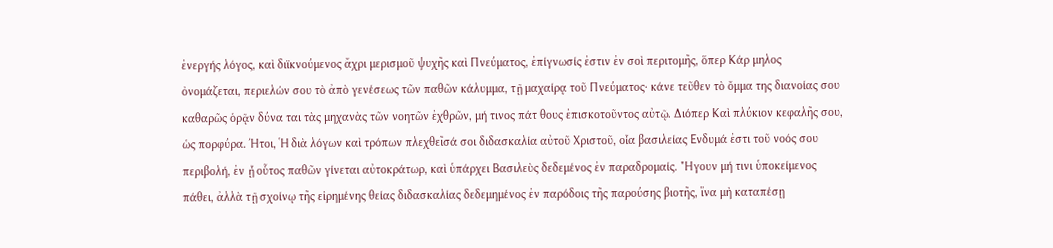ἐνεργής λόγος, καὶ διϊκνούμενος ἄχρι μερισμοῦ ψυχῆς καὶ Πνεύματος, ἐπίγνωσίς ἐστιν ἐν σοὶ περιτομῆς, ὅπερ Κάρ μηλος ὀνομάζεται, περιελών σου τὸ ἀπὸ γενέσεως τῶν παθῶν κάλυμμα, τῇ μαχαίρᾳ τοῦ Πνεύματος· κάνε τεῦθεν τὸ ὄμμα της διανοίας σου καθαρῶς ὁρᾷν δύνα ται τὰς μηχανὰς τῶν νοητῶν ἐχθρῶν, μή τινος πάτ θους ἐπισκοτοῦντος αὐτῷ. Διόπερ Καὶ πλύκιον κεφαλῆς σου, ὡς πορφύρα. Ήτοι, Ἡ διὰ λόγων καὶ τρόπων πλεχθεῖσά σοι διδασκαλία αὐτοῦ Χριστοῦ, οἷα βασιλείας Ενδυμά ἐστι τοῦ νοός σου περιβολή, ἐν ᾗ οὗτος παθῶν γίνεται αὐτοκράτωρ, καὶ ὑπάρχει Βασιλεὺς δεδεμένος ἐν παραδρομαίς. "Ηγουν μή τινι ὑποκείμενος πάθει, ἀλλὰ τῇ σχοίνῳ τῆς εἰρημένης θείας διδασκαλίας δεδεμημένος ἐν παρόδοις τῆς παρούσης βιοτῆς, ἵνα μὴ καταπέσῃ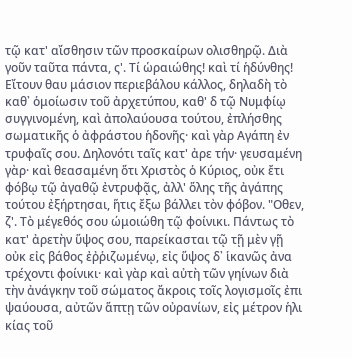τῷ κατ' αἴσθησιν τῶν προσκαίρων ολισθηρῷ. Διὰ γοῦν ταῦτα πάντα, ς'. Τί ὡραιώθης! καὶ τί ἡδύνθης! Εἴτουν θαυ μάσιον περιεβάλου κάλλος, δηλαδὴ τὸ καθ᾽ ὁμοίωσιν τοῦ ἀρχετύπου, καθ' δ τῷ Νυμφίῳ συγγινομένη, καὶ ἀπολαύουσα τούτου, ἐπλήσθης σωματικῆς ὁ ἀφράστου ἡδονῆς· καὶ γὰρ Αγάπη ἐν τρυφαῖς σου. Δηλονότι ταῖς κατ' ἀρε τήν· γευσαμένη γὰρ· καὶ θεασαμένη ὅτι Χριστὸς ὁ Κύριος, οὐκ ἔτι φόβῳ τῷ ἀγαθῷ ἐντρυφᾷς, ἀλλ' ὅλης τῆς ἀγάπης τούτου ἐξήρτησαι, ἥτις ἔξω βάλλει τὸν φόβον. "Οθεν, ζ'. Τὸ μέγεθός σου ώμοιώθη τῷ φοίνικι. Πάντως τὸ κατ' ἀρετὴν ὕψος σου, παρείκασται τῷ τῇ μὲν γῇ οὐκ εἰς βάθος ἐῤῥιζωμένῳ, εἰς ὕψος δ᾽ ἱκανῶς ἀνα τρέχοντι φοίνικι· καὶ γὰρ καὶ αὐτὴ τῶν γηίνων διὰ τὴν ἀνάγκην τοῦ σώματος ἄκροις τοῖς λογισμοῖς ἐπι ψαύουσα, αὐτῶν ἅπτῃ τῶν οὐρανίων, εἰς μέτρον ἡλι κίας τοῦ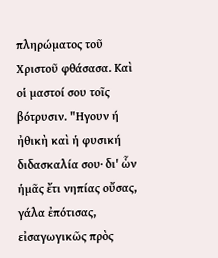πληρώματος τοῦ Χριστοῦ φθάσασα. Καὶ οἱ μαστοί σου τοῖς βότρυσιν. "Ηγουν ή ἠθικὴ καὶ ἡ φυσική διδασκαλία σου· δι' ὧν ἡμᾶς ἔτι νηπίας οὔσας, γάλα ἐπότισας, εἰσαγωγικῶς πρὸς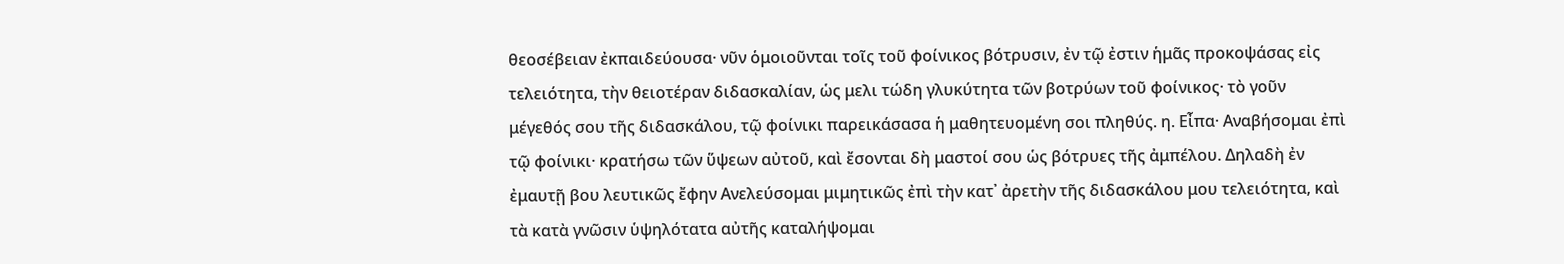θεοσέβειαν ἐκπαιδεύουσα· νῦν ὁμοιοῦνται τοῖς τοῦ φοίνικος βότρυσιν, ἐν τῷ ἐστιν ἡμᾶς προκοψάσας εἰς τελειότητα, τὴν θειοτέραν διδασκαλίαν, ὡς μελι τώδη γλυκύτητα τῶν βοτρύων τοῦ φοίνικος· τὸ γοῦν μέγεθός σου τῆς διδασκάλου, τῷ φοίνικι παρεικάσασα ἡ μαθητευομένη σοι πληθύς. η. Εἶπα· Αναβήσομαι ἐπὶ τῷ φοίνικι· κρατήσω τῶν ὕψεων αὐτοῦ, καὶ ἔσονται δὴ μαστοί σου ὡς βότρυες τῆς ἀμπέλου. Δηλαδὴ ἐν ἐμαυτῇ βου λευτικῶς ἔφην Ανελεύσομαι μιμητικῶς ἐπὶ τὴν κατ᾿ ἀρετὴν τῆς διδασκάλου μου τελειότητα, καὶ τὰ κατὰ γνῶσιν ὑψηλότατα αὐτῆς καταλήψομαι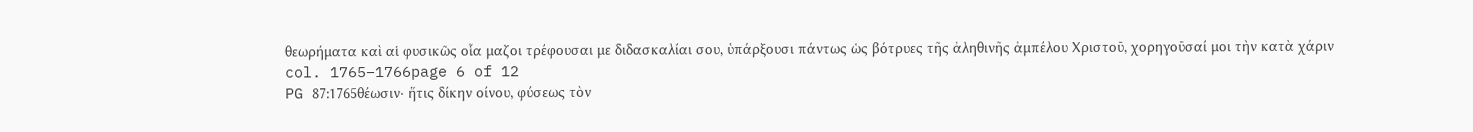θεωρήματα καὶ αἱ φυσικῶς οἷα μαζοι τρέφουσαι με διδασκαλίαι σου, ὑπάρξουσι πάντως ὡς βότρυες τῆς ἀληθινῆς ἀμπέλου Χριστοῦ, χορηγοῦσαί μοι τὴν κατὰ χάριν
col. 1765–1766page 6 of 12
PG 87:1765θέωσιν· ἥτις δίκην οίνου, φύσεως τὸν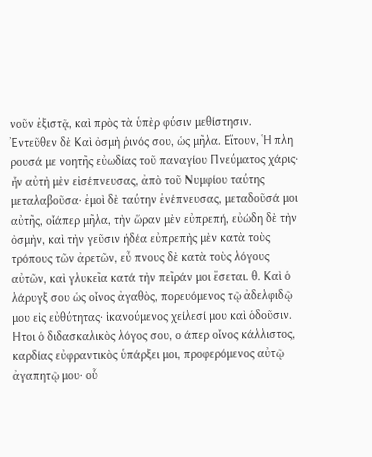νοῦν ἐξιστᾷ, καὶ πρὸς τὰ ὑπὲρ φύσιν μεθίστησιν. Ἐντεῦθεν δὲ Καὶ ὀσμὴ ῥινός σου, ὡς μῆλα. Εἴτουν, Ἡ πλη ρουσά με νοητῆς εὐωδίας τοῦ παναγίου Πνεύματος χάρις· ἦν αὐτὴ μὲν εἰσέπνευσας, ἀπὸ τοῦ Νυμφίου ταύτης μεταλαβοῦσα· ἐμοὶ δὲ ταύτην ἐνέπνευσας, μεταδοῦσά μοι αὐτῆς, οἷάπερ μῆλα, τὴν ὥραν μὲν εὐπρεπή, εὐώδη δὲ τὴν ὀσμὴν, καὶ τὴν γεῦσιν ἡδέα εὐπρεπὴς μὲν κατὰ τοὺς τρόπους τῶν ἀρετῶν, εὖ πνους δὲ κατὰ τοὺς λόγους αὐτῶν, καὶ γλυκεῖα κατά τὴν πεῖράν μοι ἔσεται. θ. Καὶ ὁ λάρυγξ σου ὡς οἶνος ἀγαθὸς, πορευόμενος τῷ ἀδελφιδῷ μου εἰς εὐθύτητας· ἱκανούμενος χείλεσί μου καὶ ὁδοῦσιν. Ητοι ὁ διδασκαλικὸς λόγος σου, ο άπερ οἶνος κάλλιστος, καρδίας εὐφραντικὸς ὑπάρξει μοι, προφερόμενος αὐτῷ ἀγαπητῷ μου· οὗ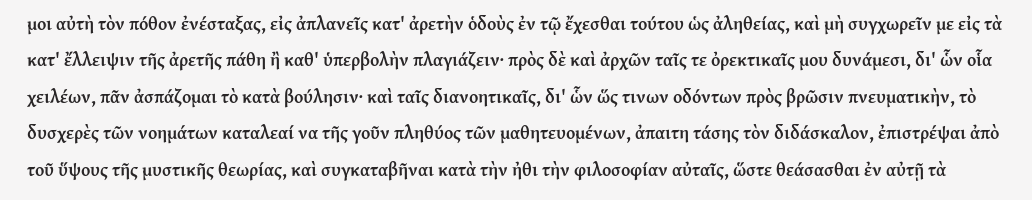μοι αὐτὴ τὸν πόθον ἐνέσταξας, εἰς ἀπλανεῖς κατ' ἀρετὴν ὁδοὺς ἐν τῷ ἔχεσθαι τούτου ὡς ἀληθείας, καὶ μὴ συγχωρεῖν με εἰς τὰ κατ' ἔλλειψιν τῆς ἀρετῆς πάθη ἢ καθ' ὑπερβολὴν πλαγιάζειν· πρὸς δὲ καὶ ἀρχῶν ταῖς τε ὀρεκτικαῖς μου δυνάμεσι, δι' ὧν οἷα χειλέων, πᾶν ἀσπάζομαι τὸ κατὰ βούλησιν· καὶ ταῖς διανοητικαῖς, δι' ὧν ὥς τινων οδόντων πρὸς βρῶσιν πνευματικὴν, τὸ δυσχερὲς τῶν νοημάτων καταλεαί να τῆς γοῦν πληθύος τῶν μαθητευομένων, ἀπαιτη τάσης τὸν διδάσκαλον, ἐπιστρέψαι ἀπὸ τοῦ ὕψους τῆς μυστικῆς θεωρίας, καὶ συγκαταβῆναι κατὰ τὴν ἠθι τὴν φιλοσοφίαν αὐταῖς, ὥστε θεάσασθαι ἐν αὐτῇ τὰ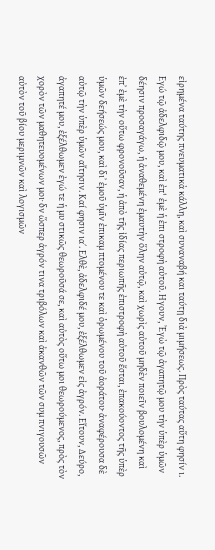εἰρημένα ταύτης πνευματικὰ κάλλη, καὶ συναναβή και ταύτῃ διὰ μιμήσεως. Πρὸς ταύτας αὕτη φησίν ι. Εγώ τῷ ἀδελφιδῷ μου, καὶ ἐπ' ἐμὲ ἡ ἐπι στροφὴ αὐτοῦ. Ηγουν, Ἐγὼ τῷ ἀγαπητῷ μου τὴν ὑπὲρ ὑμῶν δέησιν προσαγάγω, ἡ ἀναθεμένη ἐμαυτὴν ὅλην αὐτῷ, καὶ χωρὶς αὐτοῦ μηδὲν ποιεῖν βουλομένη καὶ ἐπ᾿ ἐμὲ τὴν οὕτω φρονοῦσαν, ἡ ἀπὸ τῆς ἰδίας περιωπῆς ἐπιστροφὴ αὐτοῦ ἔσται, ἐπακούοντος τῆς ὑπὲρ ὑμῶν δεήσεώς μου, καὶ δι᾿ ἐμοῦ ὑμῖν ἐπικαμ πτομένου τε καὶ ὁρωμένου τοῦ ἀοράτου· ἀναφέρουσα δὲ αὐτῷ τὴν ὑπὲρ ὑμῶν αἴτησιν. Καί φησιν ια΄. Ελθὲ, ἀδελφιδέ μου, ἐξέλθωμεν εἰς ἀγρόν. Εἴτουν, Δεύρο, ἀγαπητέ μου, ἐξέλθωμεν ἐγώ τε ἡ μυ στικῶς θεωροῦσά σε, καὶ αὐτὸς οὕτω μοι θεωρούμενος, πρὸς τὸν χορὸν τῶν μαθητευομένων μοι· δν ὥσπερ ἀγρόν τινα τριβόλων καὶ ἀκανθῶν τῶν συμ πνιγουσῶν αὐτὸν τοῦ βίου μεριμνῶν καὶ λογισμῶν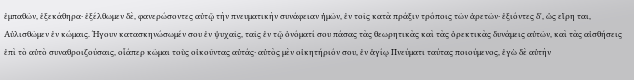ἐμπαθῶν, ἐξεκάθηρα· ἐξέλθωμεν δὲ, φανερώσοντες αὐτῷ τὴν πνευματικὴν συνάφειαν ἡμῶν, ἐν τοῖς κατὰ πράξιν τρόποις τῶν ἀρετῶν· ἐξιόντες δ', ὡς εἴρη ται, Αὐλισθῶμεν ἐν κώμαις. Ήγουν κατασκηνώσωμέν σου ἐν ψυχαῖς, ταῖς ἐν τῷ ὀνόματί σου πάσας τὰς θεωρητικὰς καὶ τὰς ὀρεκτικὰς δυνάμεις αὐτῶν, καὶ τὰς αἰσθήσεις ἐπὶ τὸ αὐτὸ συναθροιζούσαις, οἷάπερ κῶμαι τοὺς οἰκοῦντας αὐτάς· αὐτὸς μὲν οἰκητήριόν σου, ἐν ἁγίῳ Πνεύματι ταύτας ποιούμενος, ἐγὼ δὲ αὐτὴν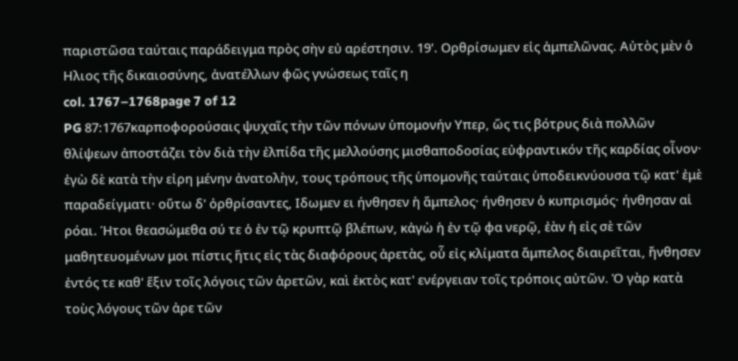παριστῶσα ταύταις παράδειγμα πρὸς σὴν εὐ αρέστησιν. 19'. Ορθρίσωμεν εἰς ἀμπελῶνας. Αὐτὸς μὲν ὁ Ηλιος τῆς δικαιοσύνης, ἀνατέλλων φῶς γνώσεως ταῖς η
col. 1767–1768page 7 of 12
PG 87:1767καρποφορούσαις ψυχαῖς τὴν τῶν πόνων ὑπομονήν Υπερ, ὥς τις βότρυς διὰ πολλῶν θλίψεων ἀποστάζει τὸν διὰ τὴν ἐλπίδα τῆς μελλούσης μισθαποδοσίας εὐφραντικόν τῆς καρδίας οἶνον· ἐγὼ δὲ κατὰ τὴν εἰρη μένην ἀνατολὴν, τους τρόπους τῆς ὑπομονῆς ταύταις ὑποδεικνύουσα τῷ κατ' ἐμὲ παραδείγματι· οὕτω δ' ὀρθρίσαντες, Ιδωμεν ει ήνθησεν ἡ ἄμπελος· ήνθησεν ὁ κυπρισμός· ήνθησαν αἱ ρόαι. Ήτοι θεασώμεθα σύ τε ὁ ἐν τῷ κρυπτῷ βλέπων, κἀγὼ ἡ ἐν τῷ φα νερῷ, ἐὰν ἡ εἰς σὲ τῶν μαθητευομένων μοι πίστις ἥτις εἰς τὰς διαφόρους ἀρετὰς, οὗ εἰς κλίματα ἄμπελος διαιρεῖται, ἤνθησεν ἐντός τε καθ' ἕξιν τοῖς λόγοις τῶν ἀρετῶν, καὶ ἐκτὸς κατ' ενέργειαν τοῖς τρόποις αὐτῶν. Ὁ γὰρ κατὰ τοὺς λόγους τῶν ἀρε τῶν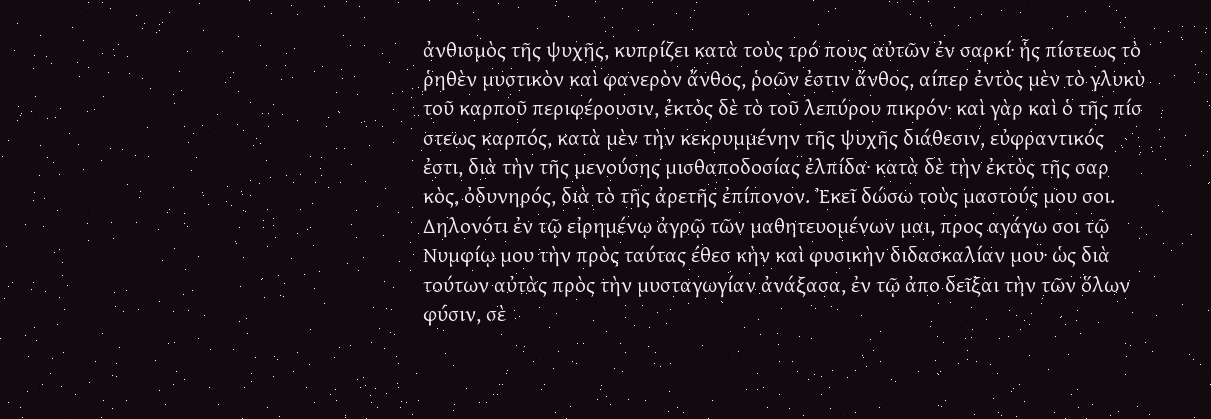ἀνθισμὸς τῆς ψυχῆς, κυπρίζει κατὰ τοὺς τρό πους αὐτῶν ἐν σαρκί· ἧς πίστεως τὸ ῥηθὲν μυστικὸν καὶ φανερὸν ἄνθος, ῥοῶν ἐστιν ἄνθος, αίπερ ἐντὸς μὲν τὸ γλυκὺ τοῦ καρποῦ περιφέρουσιν, ἐκτὸς δὲ τὸ τοῦ λεπύρου πικρόν· καὶ γὰρ καὶ ὁ τῆς πίσ στεως καρπός, κατὰ μὲν τὴν κεκρυμμένην τῆς ψυχῆς διάθεσιν, εὐφραντικός ἐστι, διὰ τὴν τῆς μενούσης μισθαποδοσίας ἐλπίδα· κατὰ δὲ τὴν ἐκτὸς τῆς σαρ κὸς, ὀδυνηρός, διὰ τὸ τῆς ἀρετῆς ἐπίπονον. Ἐκεῖ δώσω τοὺς μαστούς μου σοι. Δηλονότι ἐν τῷ εἰρημένῳ ἀγρῷ τῶν μαθητευομένων μαι, προς αγάγω σοι τῷ Νυμφίῳ μου τὴν πρὸς ταύτας έθεσ κὴν καὶ φυσικὴν διδασκαλίαν μου· ὡς διὰ τούτων αὐτὰς πρὸς τὴν μυσταγωγίαν ἀνάξασα, ἐν τῷ ἀπο δεῖξαι τὴν τῶν ὅλων φύσιν, σὲ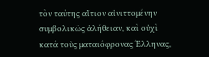τὸν ταύτης αἴτιον αἰνιττομένην συμβολικῶς ἀλήθειαν, καὶ οὐχὶ κατά τοὺς ματαιόφρονας Έλληνας,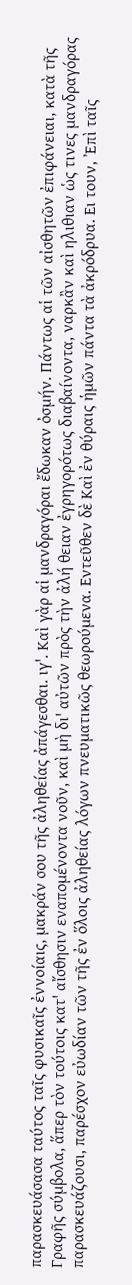παρασκευάσασα ταύτος ταῖς φυσικαῖς ἐννοίαις, μακράν σου τῆς ἀληθείας ἀπάγεσθαι. ιγ'. Καὶ γὰρ αἱ μανδραγόραι ἔδωκαν ὀσμήν. Πάντως αἱ τῶν αἰσθητῶν ἐπιφάνειαι, κατὰ τῆς Γραφῆς σύμβολα, ἅπερ τὸν τούτοις κατ' αἴσθησιν εναπομένοντα νοῦν, καὶ μὴ δι' αὐτῶν πρὸς τὴν ἀλή θειαν ἐγρηγορότως διαβαίνοντα, ναρκἂν καὶ ηλιθιαν ὡς τινες μανδραγόρας παρασκευάζουσι, παρέσχον εὐωδίαν τῶν τῆς ἐν ὅλοις ἀληθείας λόγων πνευματικῶς θεωρούμενα. Εντεῦθεν δὲ Καὶ ἐν θύραις ἡμῶν πάντα τὰ ἀκρόδρυα. Ει τουν, Ἐπὶ ταῖς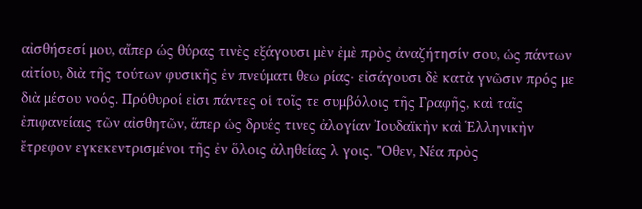αἰσθήσεσί μου, αἴπερ ώς θύρας τινὲς εξάγουσι μὲν ἐμὲ πρὸς ἀναζήτησίν σου, ὡς πάντων αἰτίου, διὰ τῆς τούτων φυσικῆς ἐν πνεύματι θεω ρίας· εἰσάγουσι δὲ κατὰ γνῶσιν πρός με διὰ μέσου νοός. Πρόθυροί εἰσι πάντες οἱ τοῖς τε συμβόλοις τῆς Γραφῆς, καὶ ταῖς ἐπιφανείαις τῶν αἰσθητῶν, ἅπερ ὡς δρυές τινες ἀλογίαν Ἰουδαϊκὴν καὶ Ἑλληνικὴν ἔτρεφον εγκεκεντρισμένοι τῆς ἐν ὅλοις ἀληθείας λ γοις. "Οθεν, Νέα πρὸς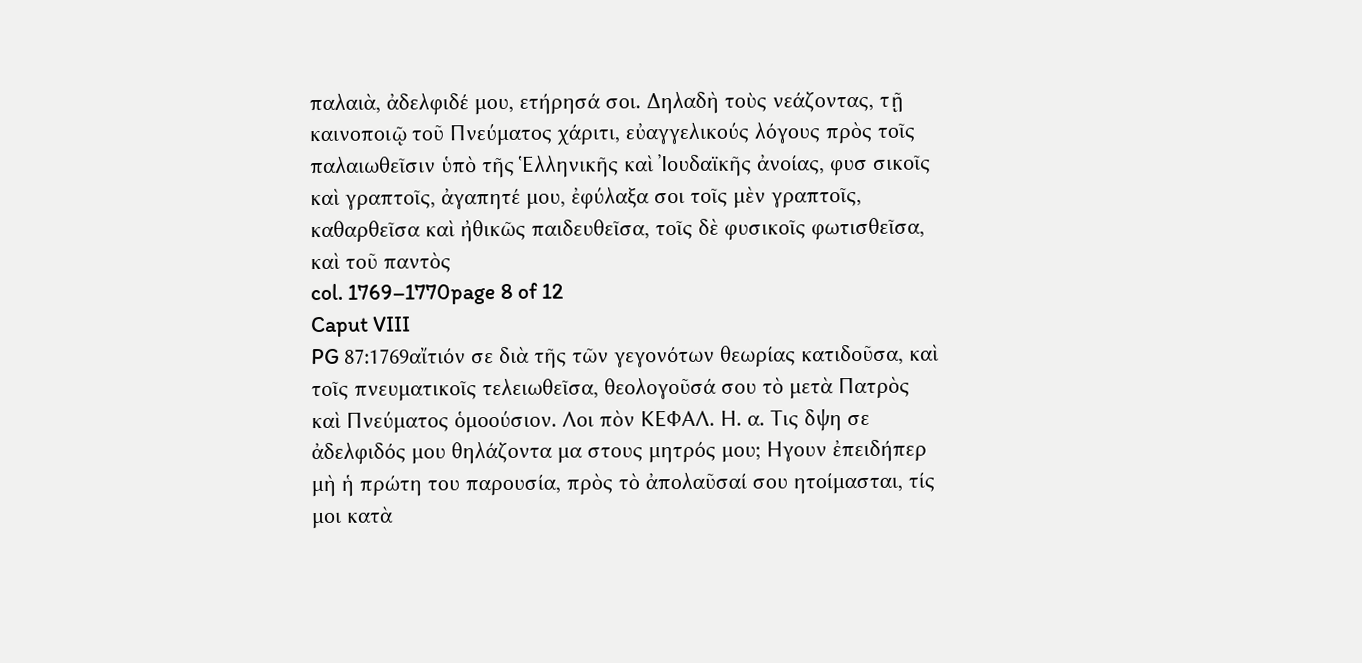παλαιὰ, ἀδελφιδέ μου, ετήρησά σοι. Δηλαδὴ τοὺς νεάζοντας, τῇ καινοποιῷ τοῦ Πνεύματος χάριτι, εὐαγγελικούς λόγους πρὸς τοῖς παλαιωθεῖσιν ὑπὸ τῆς Ἑλληνικῆς καὶ Ἰουδαϊκῆς ἀνοίας, φυσ σικοῖς καὶ γραπτοῖς, ἀγαπητέ μου, ἐφύλαξα σοι τοῖς μὲν γραπτοῖς, καθαρθεῖσα καὶ ἠθικῶς παιδευθεῖσα, τοῖς δὲ φυσικοῖς φωτισθεῖσα, καὶ τοῦ παντὸς
col. 1769–1770page 8 of 12
Caput VIII
PG 87:1769αἴτιόν σε διὰ τῆς τῶν γεγονότων θεωρίας κατιδοῦσα, καὶ τοῖς πνευματικοῖς τελειωθεῖσα, θεολογοῦσά σου τὸ μετὰ Πατρὸς καὶ Πνεύματος ὁμοούσιον. Λοι πὸν ΚΕΦΑΛ. Η. α. Τις δψη σε ἀδελφιδός μου θηλάζοντα μα στους μητρός μου; Ηγουν ἐπειδήπερ μὴ ἡ πρώτη του παρουσία, πρὸς τὸ ἀπολαῦσαί σου ητοίμασται, τίς μοι κατὰ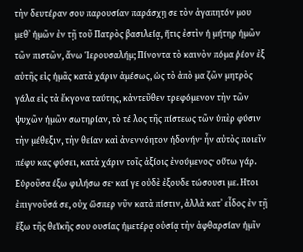τὴν δευτέραν σου παρουσίαν παράσχῃ σε τὸν ἀγαπητόν μου μεθ᾿ ἡμῶν ἐν τῇ τοῦ Πατρὸς βασιλείᾳ, ἥτις ἐστὶν ἡ μήτηρ ἡμῶν τῶν πιστῶν, ἄνω Ἱερουσαλήμ; Πίνοντα τὸ καινὸν πόμα ῥέον ἐξ αὐτῆς εἰς ἡμᾶς κατὰ χάριν ἀμέσως, ὡς τὸ ἀπὸ μα ζῶν μητρὸς γάλα εἰς τὰ ἔκγονα ταύτης, κἀντεῦθεν τρεφόμενον τὴν τῶν ψυχῶν ἡμῶν σωτηρίαν, τὸ τέ λος τῆς πίστεως τῶν ὑπὲρ φύσιν τὴν μέθεξιν, τὴν θείαν καὶ ἀνεννόητον ἡδονήν· ἦν αὐτὸς ποιεῖν πέφυ κας φύσει, κατὰ χάριν τοῖς ἀξίοις ἐνούμενος· οὕτω γάρ. Εὑροῦσα έξω φιλήσω σε· καί γε οὐδὲ ἐξουδε τώσουσι με. Ητοι ἐπιγνοῦσά σε, οὐχ ὥσπερ νῦν κατὰ πίστιν, ἀλλὰ κατ᾽ εἶδος ἐν τῇ ἔξω τῆς θεϊκῆς σου ουσίας ἡμετέρᾳ οὐσίᾳ τὴν ἀφθαρσίαν ἡμῖν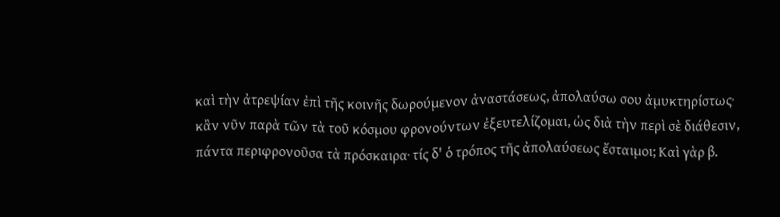καὶ τὴν ἀτρεψίαν ἐπὶ τῆς κοινῆς δωρούμενον ἀναστάσεως, ἀπολαύσω σου ἀμυκτηρίστως· κἂν νῦν παρὰ τῶν τὰ τοῦ κόσμου φρονούντων ἐξευτελίζομαι, ὡς διὰ τὴν περὶ σὲ διάθεσιν, πάντα περιφρονοῦσα τὰ πρόσκαιρα· τίς δ' ὁ τρόπος τῆς ἀπολαύσεως ἔσταιμοι; Καὶ γὰρ β.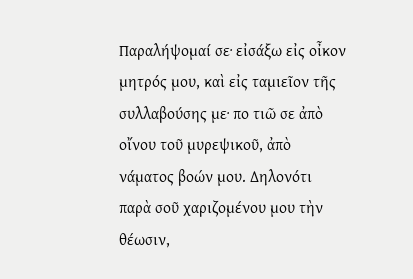Παραλήψομαί σε· εἰσάξω εἰς οἶκον μητρός μου, καὶ εἰς ταμιεῖον τῆς συλλαβούσης με· πο τιῶ σε ἀπὸ οἴνου τοῦ μυρεψικοῦ, ἀπὸ νάματος βοών μου. Δηλονότι παρὰ σοῦ χαριζομένου μου τὴν θέωσιν,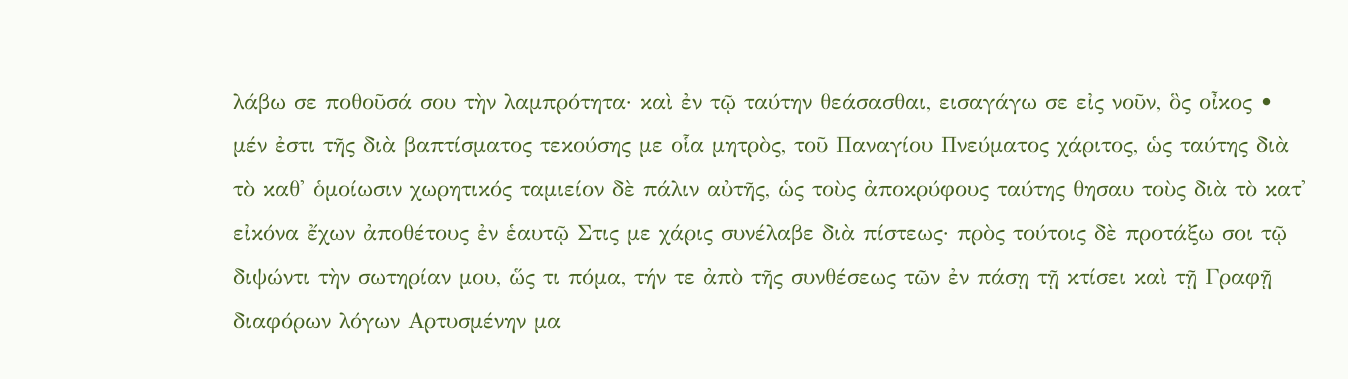λάβω σε ποθοῦσά σου τὴν λαμπρότητα· καὶ ἐν τῷ ταύτην θεάσασθαι, εισαγάγω σε εἰς νοῦν, ὃς οἶκος • μέν ἐστι τῆς διὰ βαπτίσματος τεκούσης με οἷα μητρὸς, τοῦ Παναγίου Πνεύματος χάριτος, ὡς ταύτης διὰ τὸ καθ' ὁμοίωσιν χωρητικός ταμιείον δὲ πάλιν αὐτῆς, ὡς τοὺς ἀποκρύφους ταύτης θησαυ τοὺς διὰ τὸ κατ' εἰκόνα ἔχων ἀποθέτους ἐν ἑαυτῷ Στις με χάρις συνέλαβε διὰ πίστεως· πρὸς τούτοις δὲ προτάξω σοι τῷ διψώντι τὴν σωτηρίαν μου, ὥς τι πόμα, τήν τε ἀπὸ τῆς συνθέσεως τῶν ἐν πάσῃ τῇ κτίσει καὶ τῇ Γραφῇ διαφόρων λόγων Αρτυσμένην μα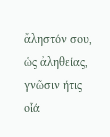ἄληστόν σου, ὡς ἀληθείας, γνῶσιν ήτις οἷά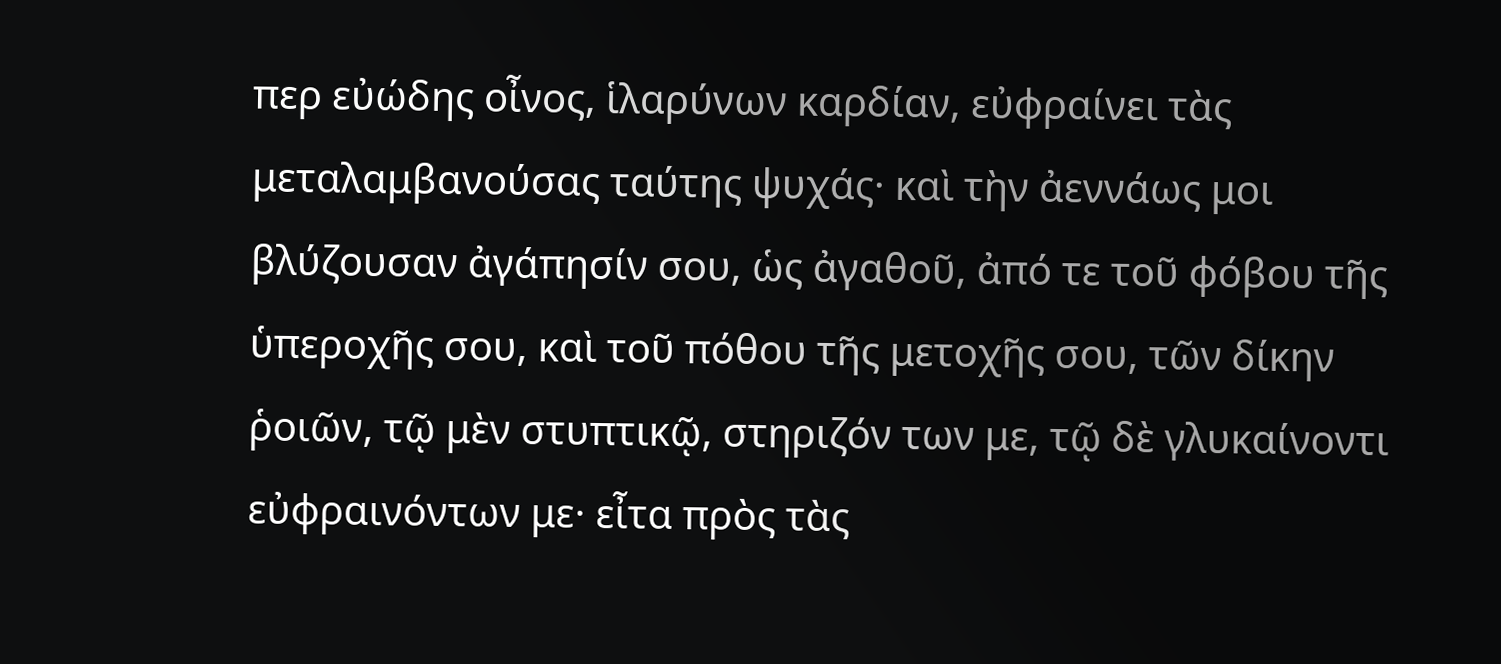περ εὐώδης οἶνος, ἱλαρύνων καρδίαν, εὐφραίνει τὰς μεταλαμβανούσας ταύτης ψυχάς· καὶ τὴν ἀεννάως μοι βλύζουσαν ἀγάπησίν σου, ὡς ἀγαθοῦ, ἀπό τε τοῦ φόβου τῆς ὑπεροχῆς σου, καὶ τοῦ πόθου τῆς μετοχῆς σου, τῶν δίκην ῥοιῶν, τῷ μὲν στυπτικῷ, στηριζόν των με, τῷ δὲ γλυκαίνοντι εὐφραινόντων με· εἶτα πρὸς τὰς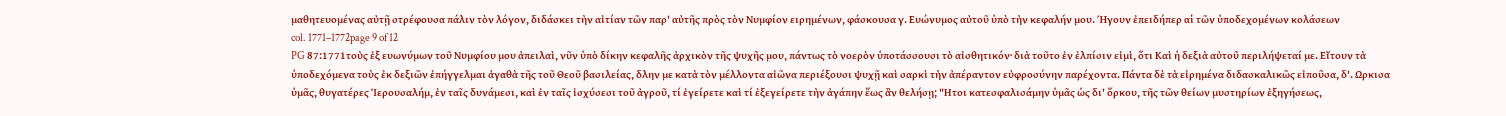μαθητευομένας αὐτῇ στρέφουσα πάλιν τὸν λόγον, διδάσκει τὴν αἰτίαν τῶν παρ' αὐτῆς πρὸς τὸν Νυμφίον ειρημένων, φάσκουσα γ. Ευώνυμος αὐτοῦ ὑπὸ τὴν κεφαλήν μου. Ήγουν ἐπειδήπερ αἱ τῶν ὑποδεχομένων κολάσεων
col. 1771–1772page 9 of 12
PG 87:1771τοὺς ἐξ ευωνύμων τοῦ Νυμφίου μου ἀπειλαὶ, νῦν ὑπὸ δίκην κεφαλῆς ἀρχικὸν τῆς ψυχῆς μου, πάντως τὸ νοερὸν ὑποτάσσουσι τὸ αἰσθητικόν· διὰ τοῦτο ἐν ἐλπίσιν εἰμὶ, ὅτι Καὶ ἡ δεξιὰ αὐτοῦ περιλήψεταί με. Εἴτουν τὰ ὑποδεχόμενα τοὺς ἐκ δεξιῶν ἐπήγγελμαι ἀγαθὰ τῆς τοῦ Θεοῦ βασιλείας, δλην με κατὰ τὸν μέλλοντα αἰῶνα περιέξουσι ψυχῇ καὶ σαρκὶ τὴν ἀπέραντον εὐφροσύνην παρέχοντα. Πάντα δὲ τὰ εἰρημένα διδασκαλικῶς εἰποῦσα, δ'. Ωρκισα ὑμᾶς, θυγατέρες Ἱερουσαλήμ, ἐν ταῖς δυνάμεσι, καὶ ἐν ταῖς ἰσχύσεσι τοῦ ἀγροῦ, τί ἐγείρετε καὶ τί ἐξεγείρετε τὴν ἀγάπην ἕως ἂν θελήσῃ; "Ητοι κατεσφαλισάμην ὑμᾶς ὡς δι' ὅρκου, τῆς τῶν θείων μυστηρίων ἐξηγήσεως,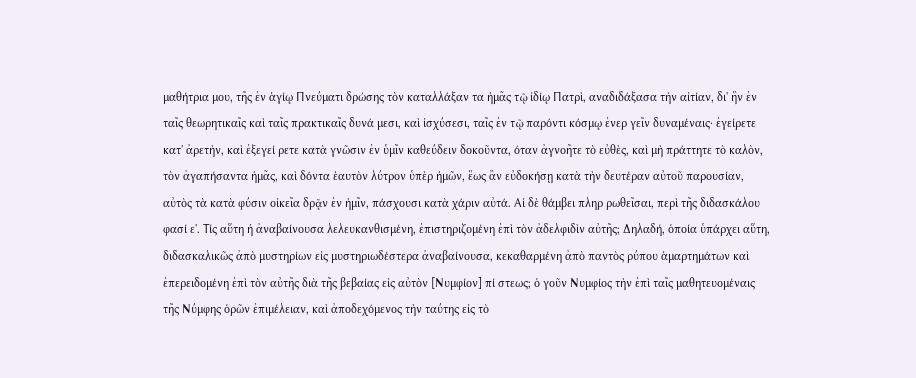μαθήτρια μου, τῆς ἐν ἁγίῳ Πνεύματι δρώσης τὸν καταλλάξαν τα ἡμᾶς τῷ ἰδίῳ Πατρὶ, αναδιδάξασα τὴν αἰτίαν, δι' ἣν ἐν ταῖς θεωρητικαῖς καὶ ταῖς πρακτικαῖς δυνά μεσι, καὶ ἰσχύσεσι, ταῖς ἐν τῷ παρόντι κόσμῳ ἐνερ γεῖν δυναμέναις· ἐγείρετε κατ' ἀρετὴν, καὶ ἐξεγεί ρετε κατὰ γνῶσιν ἐν ὑμῖν καθεύδειν δοκοῦντα, όταν ἀγνοῆτε τὸ εὐθὲς, καὶ μὴ πράττητε τὸ καλὸν, τὸν ἀγαπήσαντα ἡμᾶς, καὶ δόντα ἑαυτὸν λύτρον ὑπὲρ ἡμῶν, ἕως ἂν εὐδοκήσῃ κατὰ τὴν δευτέραν αὐτοῦ παρουσίαν, αὐτὸς τὰ κατὰ φύσιν οἰκεῖα δρᾷν ἐν ἡμῖν, πάσχουσι κατὰ χάριν αὐτά. Αἱ δὲ θάμβει πληρ ρωθεῖσαι, περὶ τῆς διδασκάλου φασί ε'. Τίς αὕτη ἡ ἀναβαίνουσα λελευκανθισμένη, ἐπιστηριζομένη ἐπὶ τὸν ἀδελφιδὶν αὐτῆς; Δηλαδή, ὁποία ὑπάρχει αὕτη, διδασκαλικῶς ἀπὸ μυστηρίων εἰς μυστηριωδέστερα ἀναβαίνουσα, κεκαθαρμένη ἀπὸ παντὸς ρύπου ἁμαρτημάτων καὶ ἐπερειδομένη ἐπὶ τὸν αὐτῆς διὰ τῆς βεβαίας εἰς αὐτὸν [Νυμφίον] πί στεως; ὁ γοῦν Νυμφίος τὴν ἐπὶ ταῖς μαθητευομέναις τῆς Νύμφης ὁρῶν ἐπιμέλειαν, καὶ ἀποδεχόμενος τὴν ταύτης εἰς τὸ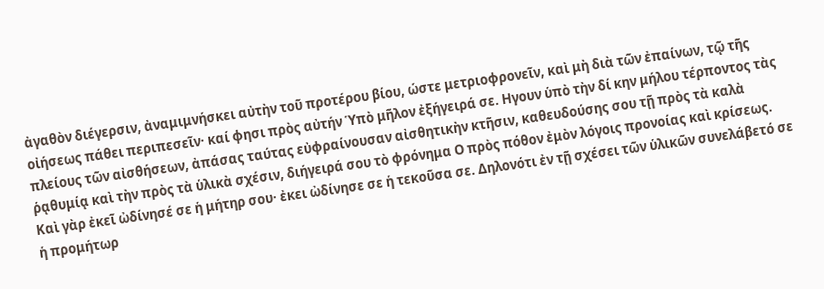ἀγαθὸν διέγερσιν, ἀναμιμνήσκει αὐτὴν τοῦ προτέρου βίου, ώστε μετριοφρονεῖν, καὶ μὴ διὰ τῶν ἐπαίνων, τῷ τῆς οἰήσεως πάθει περιπεσεῖν· καί φησι πρὸς αὐτήν Ὑπὸ μῆλον ἐξήγειρά σε. Ηγουν ὑπὸ τὴν δί κην μήλου τέρποντος τὰς πλείους τῶν αἰσθήσεων, ἀπάσας ταύτας εὐφραίνουσαν αἰσθητικὴν κτῆσιν, καθευδούσης σου τῇ πρὸς τὰ καλὰ ῥᾳθυμίᾳ καὶ τὴν πρὸς τὰ ὑλικὰ σχέσιν, διήγειρά σου τὸ φρόνημα Ο πρὸς πόθον ἐμὸν λόγοις προνοίας καὶ κρίσεως. Καὶ γὰρ ἐκεῖ ὠδίνησέ σε ἡ μήτηρ σου· ἐκει ὠδίνησε σε ἡ τεκοῦσα σε. Δηλονότι ἐν τῇ σχέσει τῶν ὑλικῶν συνελάβετό σε ἡ προμήτωρ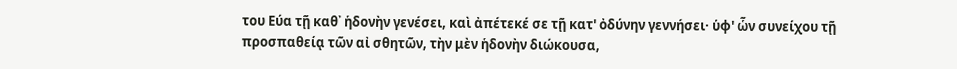του Εύα τῇ καθ᾽ ἡδονὴν γενέσει, καὶ ἀπέτεκέ σε τῇ κατ' ὀδύνην γεννήσει· ὑφ' ὧν συνείχου τῇ προσπαθείᾳ τῶν αἰ σθητῶν, τὴν μὲν ἡδονὴν διώκουσα,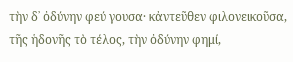τὴν δ᾽ ὀδύνην φεύ γουσα· κἀντεῦθεν φιλονεικοῦσα, τῆς ἡδονῆς τὸ τέλος, τὴν ὀδύνην φημί,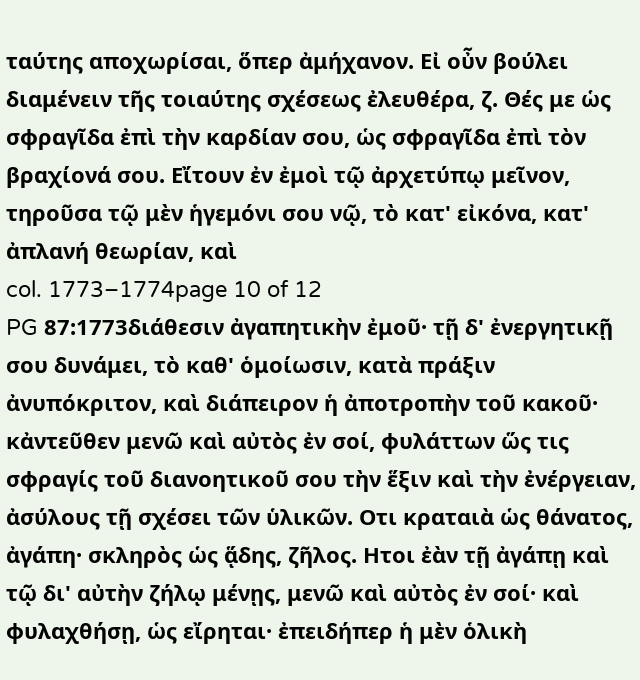ταύτης αποχωρίσαι, ὅπερ ἀμήχανον. Εἰ οὖν βούλει διαμένειν τῆς τοιαύτης σχέσεως ἐλευθέρα, ζ. Θές με ὡς σφραγῖδα ἐπὶ τὴν καρδίαν σου, ὡς σφραγῖδα ἐπὶ τὸν βραχίονά σου. Εἴτουν ἐν ἐμοὶ τῷ ἀρχετύπῳ μεῖνον, τηροῦσα τῷ μὲν ἡγεμόνι σου νῷ, τὸ κατ' εἰκόνα, κατ' ἀπλανή θεωρίαν, καὶ
col. 1773–1774page 10 of 12
PG 87:1773διάθεσιν ἀγαπητικὴν ἐμοῦ· τῇ δ' ἐνεργητικῇ σου δυνάμει, τὸ καθ' ὁμοίωσιν, κατὰ πράξιν ἀνυπόκριτον, καὶ διάπειρον ἡ ἀποτροπὴν τοῦ κακοῦ· κἀντεῦθεν μενῶ καὶ αὐτὸς ἐν σοί, φυλάττων ὥς τις σφραγίς τοῦ διανοητικοῦ σου τὴν ἕξιν καὶ τὴν ἐνέργειαν, ἀσύλους τῇ σχέσει τῶν ὑλικῶν. Οτι κραταιὰ ὡς θάνατος, ἀγάπη· σκληρὸς ὡς ᾅδης, ζῆλος. Ητοι ἐὰν τῇ ἀγάπῃ καὶ τῷ δι' αὐτὴν ζήλῳ μένῃς, μενῶ καὶ αὐτὸς ἐν σοί· καὶ φυλαχθήσῃ, ὡς εἴρηται· ἐπειδήπερ ἡ μὲν ὁλικὴ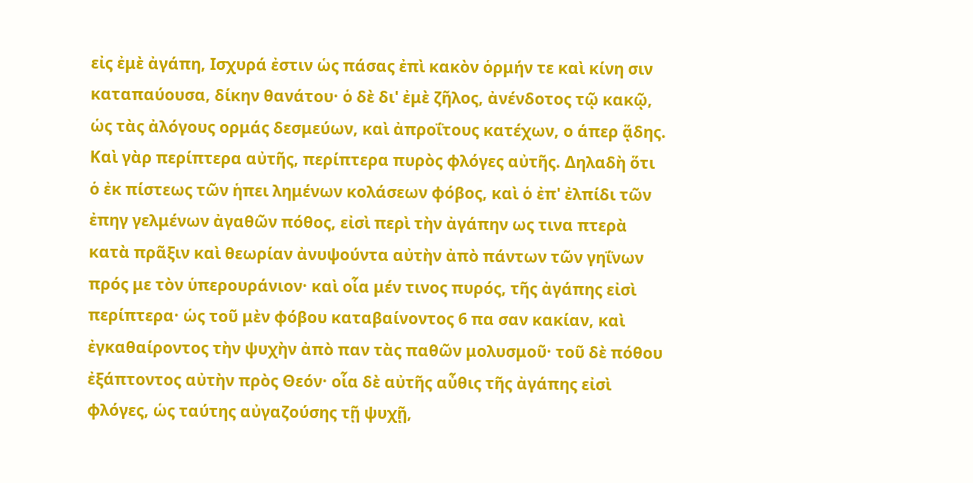εἰς ἐμὲ ἀγάπη, Ισχυρά ἐστιν ὡς πάσας ἐπὶ κακὸν ὁρμήν τε καὶ κίνη σιν καταπαύουσα, δίκην θανάτου· ὁ δὲ δι' ἐμὲ ζῆλος, ἀνένδοτος τῷ κακῷ, ὡς τὰς ἀλόγους ορμάς δεσμεύων, καὶ ἀπροΐτους κατέχων, ο άπερ ᾅδης. Καὶ γὰρ περίπτερα αὐτῆς, περίπτερα πυρὸς φλόγες αὐτῆς. Δηλαδὴ ὅτι ὁ ἐκ πίστεως τῶν ἡπει λημένων κολάσεων φόβος, καὶ ὁ ἐπ' ἐλπίδι τῶν ἐπηγ γελμένων ἀγαθῶν πόθος, εἰσὶ περὶ τὴν ἀγάπην ως τινα πτερὰ κατὰ πρᾶξιν καὶ θεωρίαν ἀνυψούντα αὐτὴν ἀπὸ πάντων τῶν γηΐνων πρός με τὸν ὑπερουράνιον· καὶ οἷα μέν τινος πυρός, τῆς ἀγάπης εἰσὶ περίπτερα· ὡς τοῦ μὲν φόβου καταβαίνοντος 6 πα σαν κακίαν, καὶ ἐγκαθαίροντος τὴν ψυχὴν ἀπὸ παν τὰς παθῶν μολυσμοῦ· τοῦ δὲ πόθου ἐξάπτοντος αὐτὴν πρὸς Θεόν· οἷα δὲ αὐτῆς αὖθις τῆς ἀγάπης εἰσὶ φλόγες, ὡς ταύτης αὐγαζούσης τῇ ψυχῇ,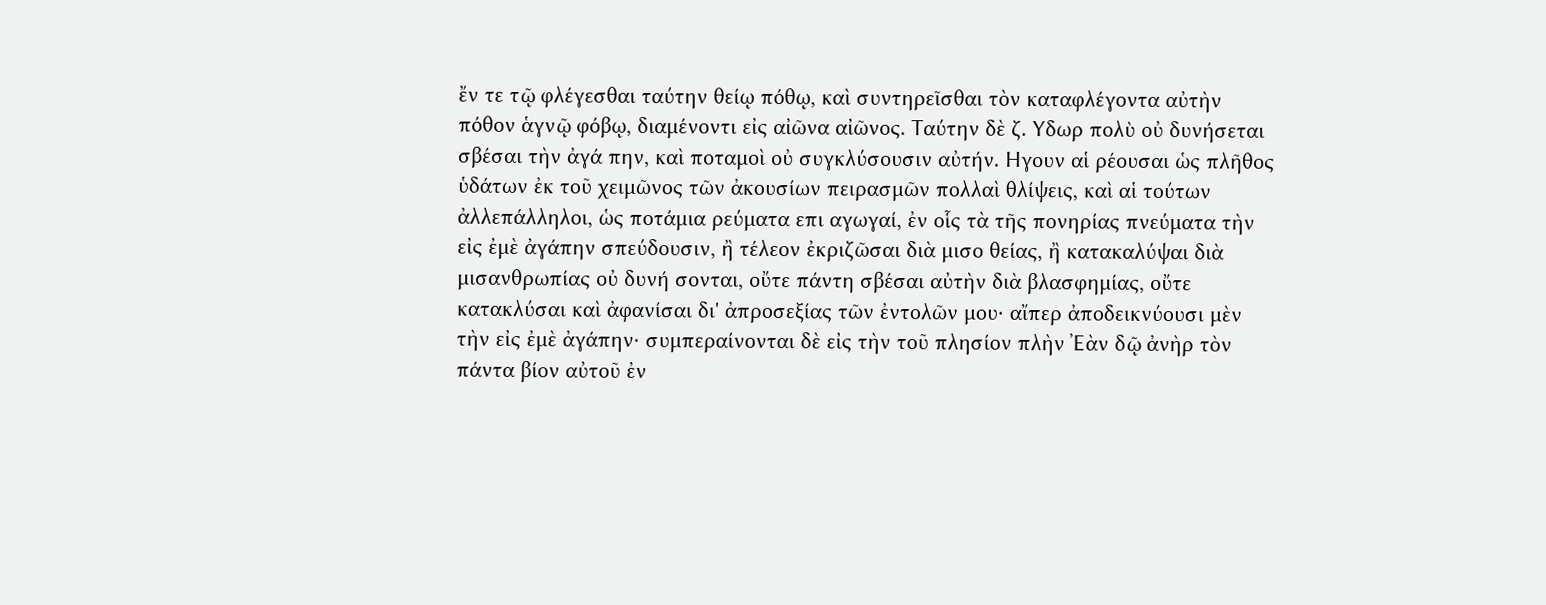ἔν τε τῷ φλέγεσθαι ταύτην θείῳ πόθῳ, καὶ συντηρεῖσθαι τὸν καταφλέγοντα αὐτὴν πόθον ἁγνῷ φόβῳ, διαμένοντι εἰς αἰῶνα αἰῶνος. Ταύτην δὲ ζ. Υδωρ πολὺ οὐ δυνήσεται σβέσαι τὴν ἀγά πην, καὶ ποταμοὶ οὐ συγκλύσουσιν αὐτήν. Ηγουν αἱ ρέουσαι ὡς πλῆθος ὑδάτων ἐκ τοῦ χειμῶνος τῶν ἀκουσίων πειρασμῶν πολλαὶ θλίψεις, καὶ αἱ τούτων ἀλλεπάλληλοι, ὡς ποτάμια ρεύματα επι αγωγαί, ἐν οἷς τὰ τῆς πονηρίας πνεύματα τὴν εἰς ἐμὲ ἀγάπην σπεύδουσιν, ἢ τέλεον ἐκριζῶσαι διὰ μισο θείας, ἢ κατακαλύψαι διὰ μισανθρωπίας οὐ δυνή σονται, οὔτε πάντη σβέσαι αὐτὴν διὰ βλασφημίας, οὔτε κατακλύσαι καὶ ἀφανίσαι δι' ἀπροσεξίας τῶν ἐντολῶν μου· αἴπερ ἀποδεικνύουσι μὲν τὴν εἰς ἐμὲ ἀγάπην· συμπεραίνονται δὲ εἰς τὴν τοῦ πλησίον πλὴν Ἐὰν δῷ ἀνὴρ τὸν πάντα βίον αὐτοῦ ἐν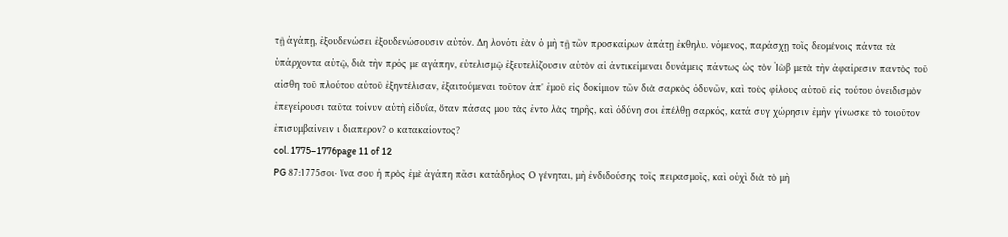τῇ ἀγάπῃ, ἐξουδενώσει ἐξουδενώσουσιν αὐτόν. Δη λονότι ἐὰν ὁ μὴ τῇ τῶν προσκαίρων ἀπάτῃ ἐκθηλυ. νόμενος, παράσχῃ τοῖς δεομένοις πάντα τὰ ὑπάρχοντα αὐτῷ, διὰ τὴν πρός με αγάπην, εὐτελισμῷ ἐξευτελίζουσιν αὐτὸν αἱ ἀντικείμεναι δυνάμεις πάντως ὡς τὸν Ἰὼβ μετὰ τὴν ἀφαίρεσιν παντὸς τοῦ αἰσθη τοῦ πλούτου αὐτοῦ ἐξηντέλισαν, ἐξαιτούμεναι τοῦτον ἀπ' ἐμοῦ εἰς δοκίμιον τῶν διὰ σαρκὸς ὀδυνῶν, καὶ τοὺς φίλους αὐτοῦ εἰς τούτου ὀνειδισμὸν ἐπεγείρουσι ταῦτα τοίνυν αὐτὴ εἰδυΐα, ὅταν πάσας μου τὰς ἐντο λὰς τηρῆς, καὶ ὀδύνη σοι ἐπέλθῃ σαρκός, κατά συγ χώρησιν ἐμὴν γίνωσκε τὸ τοιοῦτον ἐπισυμβαίνειν ι διαπερον? ο κατακαίοντος?
col. 1775–1776page 11 of 12
PG 87:1775σοι· ἵνα σου ἡ πρὸς ἐμὲ ἀγάπη πᾶσι κατάδηλος Ο γένηται, μὴ ἐνδιδούσης τοῖς πειρασμοῖς, καὶ οὐχὶ διὰ τὸ μὴ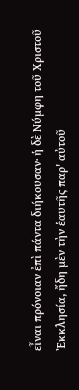εἶναι πρόνοιαν ἐπὶ πάντα διήκουσαν· ἡ δὲ Νύμφη τοῦ Χριστοῦ Ἐκκλησία, ἤδη μὲν τὴν ἑαυτῆς παρ' αὐτοῦ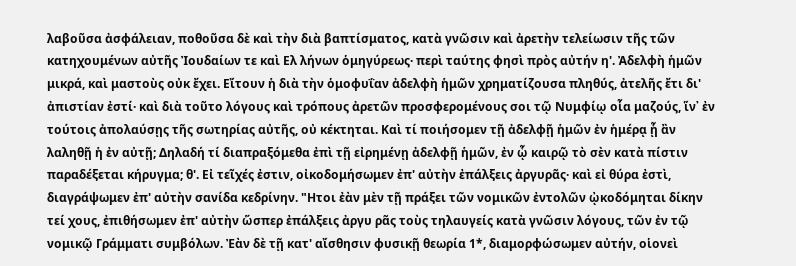λαβοῦσα ἀσφάλειαν, ποθοῦσα δὲ καὶ τὴν διὰ βαπτίσματος, κατὰ γνῶσιν καὶ ἀρετὴν τελείωσιν τῆς τῶν κατηχουμένων αὐτῆς Ἰουδαίων τε καὶ Ελ λήνων ὁμηγύρεως· περὶ ταύτης φησὶ πρὸς αὐτήν η'. Ἀδελφὴ ἡμῶν μικρά, καὶ μαστοὺς οὐκ ἔχει. Εἴτουν ἡ διὰ τὴν ὁμοφυΐαν ἀδελφὴ ἡμῶν χρηματίζουσα πληθύς, ἀτελῆς ἔτι δι' ἀπιστίαν ἐστί· καὶ διὰ τοῦτο λόγους καὶ τρόπους ἀρετῶν προσφερομένους σοι τῷ Νυμφίῳ οἷα μαζούς, ἵν᾿ ἐν τούτοις ἀπολαύσῃς τῆς σωτηρίας αὐτῆς, οὐ κέκτηται. Καὶ τί ποιήσομεν τῇ ἀδελφῇ ἡμῶν ἐν ἡμέρᾳ ᾗ ἂν λαληθῇ ἡ ἐν αὐτῇ; Δηλαδή τί διαπραξόμεθα ἐπὶ τῇ εἰρημένῃ ἀδελφῇ ἡμῶν, ἐν ᾧ καιρῷ τὸ σὲν κατὰ πίστιν παραδέξεται κήρυγμα; θ'. Εἰ τεῖχές ἐστιν, οἰκοδομήσωμεν ἐπ' αὐτὴν ἐπάλξεις ἀργυρᾶς· καὶ εἰ θύρα ἐστὶ, διαγράψωμεν ἐπ' αὐτὴν σανίδα κεδρίνην. "Ητοι ἐὰν μὲν τῇ πράξει τῶν νομικῶν ἐντολῶν ᾠκοδόμηται δίκην τεί χους, ἐπιθήσωμεν ἐπ' αὐτὴν ὥσπερ ἐπάλξεις ἀργυ ρᾶς τοὺς τηλαυγείς κατὰ γνῶσιν λόγους, τῶν ἐν τῷ νομικῷ Γράμματι συμβόλων. Ἐὰν δὲ τῇ κατ' αἴσθησιν φυσικῇ θεωρία 1*, διαμορφώσωμεν αὐτήν, οἱονεὶ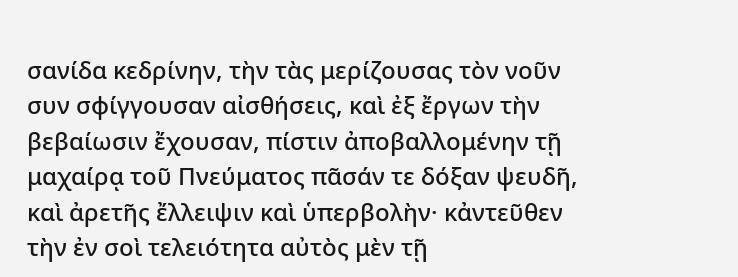σανίδα κεδρίνην, τὴν τὰς μερίζουσας τὸν νοῦν συν σφίγγουσαν αἰσθήσεις, καὶ ἐξ ἔργων τὴν βεβαίωσιν ἔχουσαν, πίστιν ἀποβαλλομένην τῇ μαχαίρᾳ τοῦ Πνεύματος πᾶσάν τε δόξαν ψευδῆ, καὶ ἀρετῆς ἔλλειψιν καὶ ὑπερβολὴν· κἀντεῦθεν τὴν ἐν σοὶ τελειότητα αὐτὸς μὲν τῇ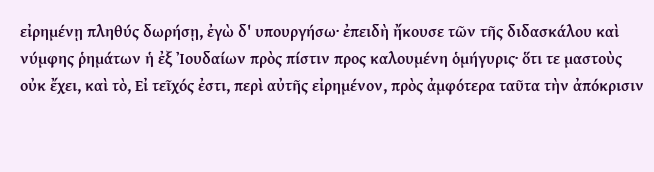εἰρημένῃ πληθύς δωρήσῃ, ἐγὼ δ' υπουργήσω· ἐπειδὴ ἤκουσε τῶν τῆς διδασκάλου καὶ νύμφης ῥημάτων ἡ ἐξ Ἰουδαίων πρὸς πίστιν προς καλουμένη ὁμήγυρις· ὅτι τε μαστοὺς οὐκ ἔχει, καὶ τὸ, Εἰ τεῖχός ἐστι, περὶ αὐτῆς εἰρημένον, πρὸς ἀμφότερα ταῦτα τὴν ἀπόκρισιν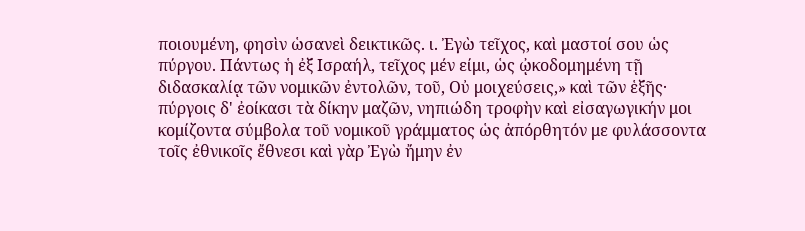ποιουμένη, φησὶν ὡσανεὶ δεικτικῶς. ι. Ἐγὼ τεῖχος, καὶ μαστοί σου ὡς πύργου. Πάντως ἡ ἐξ Ισραήλ, τεῖχος μέν είμι, ὡς ᾠκοδομημένη τῇ διδασκαλίᾳ τῶν νομικῶν ἐντολῶν, τοῦ, Οὐ μοιχεύσεις,» καὶ τῶν ἑξῆς· πύργοις δ' ἐοίκασι τὰ δίκην μαζῶν, νηπιώδη τροφὴν καὶ εἰσαγωγικήν μοι κομίζοντα σύμβολα τοῦ νομικοῦ γράμματος ὡς ἀπόρθητόν με φυλάσσοντα τοῖς ἐθνικοῖς ἔθνεσι καὶ γὰρ Ἐγὼ ἤμην ἐν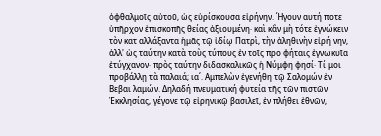ὀφθαλμοῖς αὐτοῦ, ὡς εὑρίσκουσα εἰρήνην. Ήγουν αυτή ποτε ὑπῆρχον ἐπισκοπῆς θείας ἀξιουμένη· καὶ κἂν μὴ τότε ἐγνώκειν τὸν κατ αλλάξαντα ἡμᾶς τῷ ἰδίῳ Πατρὶ, τὴν ἀληθινὴν εἰρή νην, ἀλλ' ὡς ταύτην κατὰ τοὺς τύπους ἐν τοῖς προ φήταις ἐγνωκυῖα ἐτύγχανον· πρὸς ταύτην διδασκαλικῶς ἡ Νύμφη φησί· Τί μοι προβάλλῃ τὰ παλαιά; ια΄. Αμπελὼν ἐγενήθη τῷ Σαλομών ἐν Βεβαι λαμών. Δηλαδή πνευματική φυτεία τῆς τῶν πιστῶν Ἐκκλησίας, γέγονε τῷ εἰρηνικῷ βασιλεῖ, ἐν πλήθει ἐθνῶν,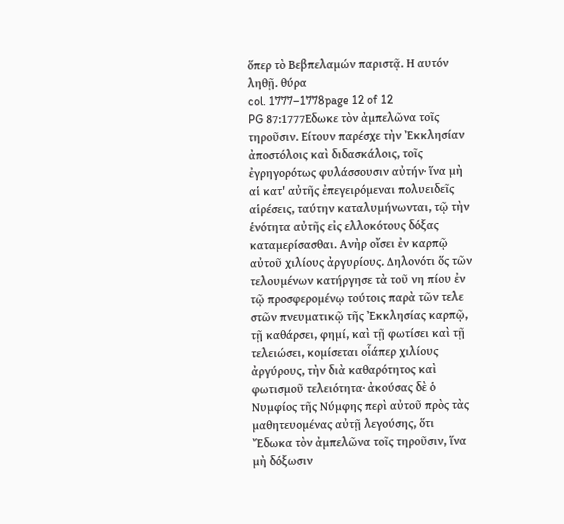ὅπερ τὸ Βεβπελαμών παριστᾷ. Η αυτόν ληθῇ. θύρα
col. 1777–1778page 12 of 12
PG 87:1777Εδωκε τὸν ἀμπελῶνα τοῖς τηροῦσιν. Είτουν παρέσχε τὴν Ἐκκλησίαν ἀποστόλοις καὶ διδασκάλοις, τοῖς ἐγρηγορότως φυλάσσουσιν αὐτήν· ἵνα μὴ αἱ κατ' αὐτῆς ἐπεγειρόμεναι πολυειδεῖς αἱρέσεις, ταύτην καταλυμήνωνται, τῷ τὴν ἑνότητα αὐτῆς εἰς ελλοκότους δόξας καταμερίσασθαι. Ανὴρ οἴσει ἐν καρπῷ αὐτοῦ χιλίους ἀργυρίους. Δηλονότι ὅς τῶν τελουμένων κατήργησε τὰ τοῦ νη πίου ἐν τῷ προσφερομένῳ τούτοις παρὰ τῶν τελε στῶν πνευματικῷ τῆς Ἐκκλησίας καρπῷ, τῇ καθάρσει, φημί, καὶ τῇ φωτίσει καὶ τῇ τελειώσει, κομίσεται οἷάπερ χιλίους ἀργύρους, τὴν διὰ καθαρότητος καὶ φωτισμοῦ τελειότητα· ἀκούσας δὲ ὁ Νυμφίος τῆς Νύμφης περὶ αὐτοῦ πρὸς τὰς μαθητευομένας αὐτῇ λεγούσης, ὅτι Ἔδωκα τὸν ἀμπελῶνα τοῖς τηροῦσιν, ἵνα μὴ δόξωσιν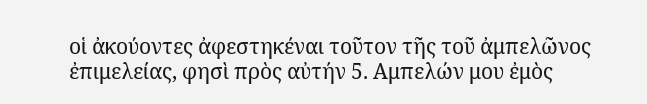οἱ ἀκούοντες ἀφεστηκέναι τοῦτον τῆς τοῦ ἀμπελῶνος ἐπιμελείας, φησὶ πρὸς αὐτήν 5. Αμπελών μου ἐμὸς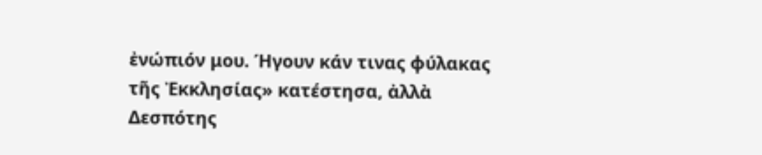ἐνώπιόν μου. Ήγουν κάν τινας φύλακας τῆς Ἐκκλησίας» κατέστησα, ἀλλὰ Δεσπότης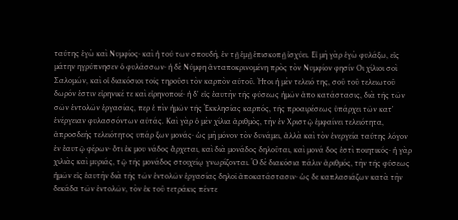ταύτης ἐγὼ καὶ Νυμφίος· καὶ ἡ τού των σπουδή, ἐν τῇ ἐμῇ ἐπισκοπῇ ἰσχύει. Εἰ μὴ γὰρ ἐγὼ φυλάξω, εἰς μάτην ηγρύπνησεν ὁ φυλάσσων· ἡ δὲ Νύμφη ἀνταποκρινομένη πρὸς τὸν Νυμφίον φησίν Οι χίλιοι σοὶ Σαλομών, καὶ οἱ διακόσιοι τοῖς τηροῦσι τὸν καρπὸν αὐτοῦ. Ήτοι ἡ μὲν τελειό της, σοῦ τοῦ τελειωτοῦ δωρόν ἐστιν εἰρηνικέ τε καὶ εἰρηνοποιέ· ἡ δ' εἰς ἑαυτὴν τῆς φύσεως ἡμῶν ἀπο κατάστασις, διὰ τῆς τῶν σῶν ἐντολῶν ἐργασίας, περ ἐ πὶν ἡμῶν τῆς Ἐκκλησίας καρπός, τῆς προαιρέσεως ὑπάρχει τῶν κατ' ἐνέργειαν φυλασσόντων αὐτάς. Καὶ γὰρ ὁ μὲν χίλια ἀριθμὸς, τὴν ἐν Χριστῷ ἐμφαίνει τελειότητα, ἀπροσδεής τελειότητος υπάρ ξων μονάς· ὡς μὴ μόνον τὸν δυνάμει, ἀλλὰ καὶ τὸν ἐνεργεία ταύτης λόγον ἐν ἑαυτῷ φέρων· ὅτι ἐκ μου νάδος ἄρχεται, καὶ διὰ μονάδος δηλοῦται, καὶ μονά δος ἐστὶ ποιητικός· ἡ γὰρ χιλιὰς καὶ μυριάς, τῷ τῆς μονάδος στοιχείῳ γνωρίζονται. Ὁ δὲ διακόσια πάλιν ἀριθμός, τὴν τῆς φύσεως ἡμῶν εἰς ἑαυτὴν διὰ τῆς τῶν ἐντολῶν ἐργασίας δηλοῖ ἀποκατάστασιν· ὡς δε καπλασιάζων κατὰ τὴν δεκάδα τῶν ἐντολῶν, τὸν ἐκ τοῦ τετράκις πέντε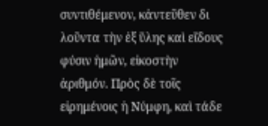συντιθέμενον, κἀντεῦθεν δι λοῦντα τὴν ἐξ ὕλης καὶ εἴδους φύσιν ἡμῶν, εἰκοστὴν ἀριθμόν. Πρὸς δὲ τοῖς εἰρημένοις ἡ Νύμφη, καὶ τάδε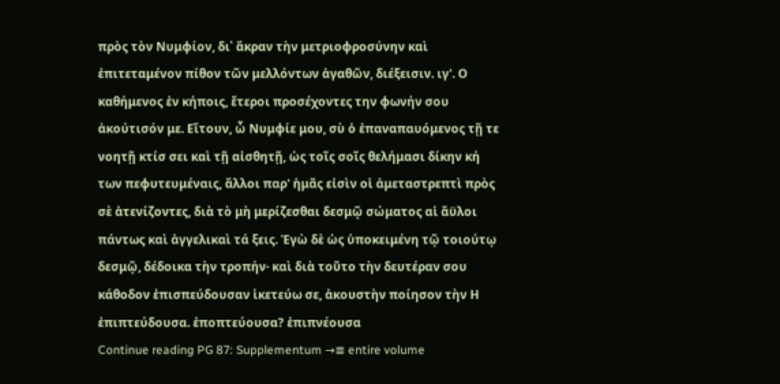πρὸς τὸν Νυμφίον, δι᾿ ἄκραν τὴν μετριοφροσύνην καὶ ἐπιτεταμένον πίθον τῶν μελλόντων ἀγαθῶν, διέξεισιν. ιγ'. Ο καθήμενος ἐν κήποις, ἔτεροι προσέχοντες την φωνήν σου ἀκούτισόν με. Εἴτουν, ὦ Νυμφίε μου, σὺ ὁ ἐπαναπαυόμενος τῇ τε νοητῇ κτίσ σει καὶ τῇ αἰσθητῇ, ὡς τοῖς σοῖς θελήμασι δίκην κή των πεφυτευμέναις, ἄλλοι παρ' ἡμᾶς εἰσὶν οἱ ἀμεταστρεπτὶ πρὸς σὲ ἀτενίζοντες, διὰ τὸ μὴ μερίζεσθαι δεσμῷ σώματος αἱ ἄϋλοι πάντως καὶ ἀγγελικαὶ τά ξεις. Ἐγὼ δὲ ὡς ὑποκειμένη τῷ τοιούτῳ δεσμῷ, δέδοικα τὴν τροπήν· καὶ διὰ τοῦτο τὴν δευτέραν σου κάθοδον ἐπισπεύδουσαν ἱκετεύω σε, ἀκουστὴν ποίησον τὴν Η ἐπιπτεύδουσα. ἐποπτεύουσα? ἐπιπνέουσα
Continue reading PG 87: Supplementum →≣ entire volume